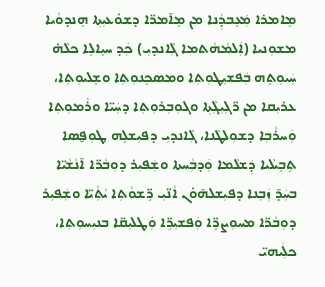ܡܹܐܡܪܐ ܡܲܥܸܒܕܼܵܢܐ ܡܢ ܡܹܐ̄ܡܪ̈ܐ ܕܫܘ̇ܥܝܼܬܼܐ ܗܸܢܕܘܵܝܐ ܡܫܘܼܢܝܐ (ܐܲܠܡܵܗܵܬܡܐ ܓܼܵܐܢܕܝܼ) ܟܲܕ ܚܝܹܐܠܹܐ ܟܠܵܗ̇ ܚܲܝܘܼܬܹܗ ܒܲܦܫܝܼܛܘܼܬܼܐ ܘܡܣܟܹܢܘܼܬܼܐ ܘܫܸܠܝܘܼܬܼܐ، ܥܪܝܼܩܐ ܡܢ ܪ̈ܓܼܝܼܓܼܵܬܼܐ ܘܓܘܼܒܼܪܘܼܬܼܐ ܕܚܲܝ̈ܐ ܘܪܵܡܘܼܬܼܐ ܘܲܚܪܵܒܼܐ ܕܫܘܼܠܛܵܢܐ، ܓܼܵܐܢܕܝܼ ܕܦܝܼܫܠܹܗ ܛܘܼܦ̮ܣܐ ܬܹܒܹܝܠܵܝܐ ܕܲܫܠܵܡܐ ܘܲܕܒܼܵܚܬܐ ܘܫܲܦܝܼܪ ܕܘܼܒܵܪ̈ܐ ܐ̄ܢܵܫܵܝ̈ܐ ܒܚܲܕ̄ ܙܲܒܼܢܐ ܕܦܝܼܫܠܗ̄ܘ̇ܢ ܐܵܢ̈ܝܼ ܪܹ̈ܫܘܵܬܼܐ ܝܵܬܼܵܝ̈ܐ ܘܫܲܦܝܼܪ ܕܘܼܒܵܪ̈ܐ ܡܚܘܼܨܪܹ̈ܐ ܘܲܦܫܝܼܪܹ̈ܐ ܘܲܛܠܝܼܩ̈ܐ ܒܢܝܼܚܘܼܬܼܐ، ܟܠܲܝܗܝ̈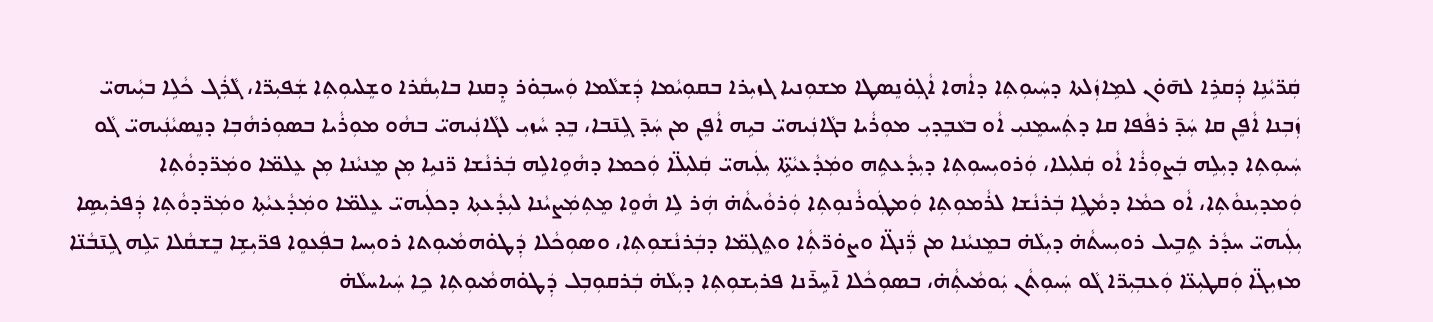ܩܲܪ̈ܝܵܢܹܐ ܕܲܩܪܹܐ ܠܗ̄ܘ̇ܢ ܠܡܹܐܙܲܠܬܐ ܕܚܲܝܘܼܬܼܐ ܕܐܵܗܐ ܐܵܓܼܘ̇ܢܸܣܛܐ ܡܫܘܼܢܝܐ ܓܙܝܼܪܐ ܒܩܘܼܝܵܡܐ ܕܲܫܠܵܡܐ ܘܲܚܒܼܘ̇ܪ ܕܸܩܢܐ ܒܐܝܼܩܵܪܐ ܘܫܸܠܝܘܼܬܼܐ ܫܲܦܝܼܪ̈ܐ، ܓܵܪܲܓ ܟܵܠܹܐ ܒܝܼܵܝܗܝ̈ ܙܲܒܼܢܐ ܐܵܦܸܢ ܩܐ ܚܲܕ̄ ܪܦܵܦܐ ܩܐ ܕܬܲܚܡܸܢܝܼ ܐܵܘ ܒܥܵܒܸܕܝܼ ܡܘܼܪܵܝܐ ܒܓܵܐܢܲܝܗܝ̈ ܒܝܹܗ ܐܵܦܸܢ ܡܢ ܚܲܕ̄ ܓܹܢ̄ܒܐ، ܒܸܕ ܚܵܙܝܼ ܠܓܵܐܢܲܝܗܝ̈ ܒܗܵܘ ܡܘܼܪܵܝܐ ܒܣܘܼܪܗܵܒܼܐ ܕܢܸܤܝܵܢܲܝܗܝ̈ ܓܵܘ ܚܲܝܘܼܬܼܐ ܕܝܼܠܹܗ ܒܲܨܘܼܪܵܐ ܐܵܘ ܩܲܠܝܼܠܐ، ܘܲܪܘܝܼܚܘܼܬܼܐ ܕܝܼܕܵܥܬܹܗ ܘܡܲܕܵܥܝܵܬܹ̈ܐ ܝܼܠܲܝܗܝ̈ ܩܲܠܝܼܠ̈ܐ ܘܲܟܡܐ ܕܗܵܘܹܐܠܹܗ ܒܲܪܢܵܫܐ ܪ̈ܢܝܹܐ ܡܼܢ ܡܸܢܝܵܢܐ ܡܼܢ ܥܸܠܡ̈ܐ ܘܡܲܪ̈ܕܘܵܬܼܐ ܘܲܡܕܝܼܢܘܵܬܼܐ، ܐܵܘ ܟܡܵܐ ܕܡܵܛܹܐ ܒܲܪܢܵܫܐ ܠܪܵܡܘܼܬܼܐ ܘܲܡܛܲܘܪܵܢܘܼܬܼܐ ܘܲܪܘܵܝܬܵܗ̇ ܗܲܪ ܠܹܐ ܗܵܘܸܐ ܡܸܬܼܡܲܨܝܵܢܐ ܠܝܼܕܵܥܬܼܐ ܕܟܠܲܝܗܝ̈ ܥܸܠܡ̈ܐ ܘܡܲܕܵܥܝܵܬܼܐ ܘܡܲܪ̈ܕܘܵܬܼܐ ܕܲܦܪܝܼܣܹܐ ܝܼܠܲܝܗܝ̈ ܚܕܵܪ ܬܹܒܹܝܠ ܪܘܝܼܚܬܵܗ̇ ܕܝܼܠܵܗ̇ ܒܡܸܢܝܵܢܐ ܡܢ ܪ̈ܲܢܓ̈ܐ ܘܨܘ̇ܪ̈ܬܼܵܐ ܘܬܸܓܼܡ̈ܐ ܕܒܲܪܢܵܫܘܼܬܼܐ، ܘܣܘܼܟܵܠܐ ܕܲܛܘ̇ܗܡܵܝܘܼܬܐ ܪܘܝܼܚܐ ܒܦܲܥܘܸܐ ܦܪ̈ܝܼܫܹܐ ܒܸܫܩܵܠܐ ܝ̄ܠܹܗ ܓܹܢ̄ܒܵܢ̈ܐ ܡܙܝܼܓ̈ܐ ܘܲܩܛܝܼܥ̈ܐ ܘܲܥܒܼܝܼܪ̈ܐ ܓܵܘ ܚܲܝܘܼܬܵܢ ܝܲܘܡܵܝܬܼܵܗ̇، ܒܣܘܼܟܵܠܐ ܐ̄ܚܹܪ̄ܢܐ ܦܪܝܼܫܘܼܬܼܐ ܕܝܼܠܵܗ̇ ܒܲܪܩܘܼܒܼܠ ܕܲܛܘ̇ܗܡܵܝܘܼܬܼܐ ܟܹܐ ܚܲܝܐܚܠܵܗ̇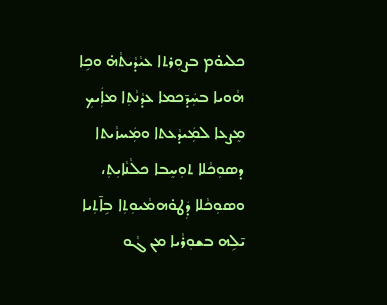ܟܠܝܘ̇ܡ ܒܨܘܼܪܬܐ ܥܝܵܕܵܝܬܵܗ̇ ܘܟܹܐ ܗܵܘܝܐ ܒܚܲܕ̄ܟܡܐ ܥܕܵܢܵܬܼܐ ܡܐܲܝܟܼ ܡܸܨܥܐ ܠܡܲܝܕܵܥܬܐ ܘܡܲܚܙܵܝܬܐ ܕܣܘܼܟܵܠܐ ܬܘܼܚܸܒܐ ܟܠܵܢܵܐܝܼܬܼ، ܘܣܘܼܟܵܠܐ ܕܲܛܘ̇ܗܡܵܝܘܼܬܼܐ ܒܹܐ̄ܬܼܝܐ ܝ̄ܠܹܗ ܒܫܘܼܪܵܝܐ ܡܢ ܓܵܘ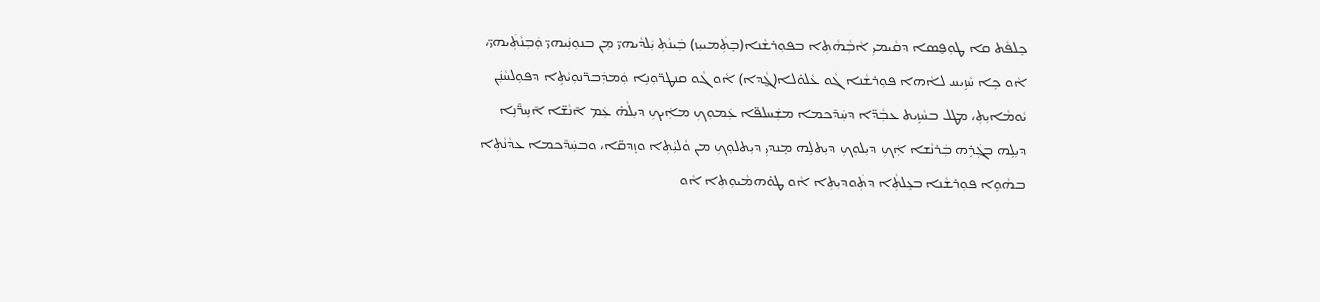ܟܸܠܦܵܬ ܩܐ ܛܘܼܦ̮ܣܐ ܕܩܵܝܡܝܼ ܐܵܒܼܵܗܵܬܼܐ ܒܦܘܼܪܫܵܢܐ(ܒܸܬܲܡܝܝܼܙ) ܒܲܝܢܵܬܼ ܝܲܠܕܵܝܗܝ̈ ܡܼܢ ܒܢܘܼܢܲܝܗܝ̈ ܘܲܒܼܢܵܬܲܝܗܝ̈، ܐܵܘ ܟܹܐ ܚܵܙܹܝܚ ܠܐܵܗܐ ܦܘܼܪܫܵܢܐ ܓܵܘ ܥܵܠܘ̇ܠܐ(ܓ̮ܵܕܐ) ܐܵܘ ܓܵܘ ܩܢܛܪ̈ܘܼܢܹܐ ܘܲܡܕܲܒܪ̈ܢܘܼܝܵܬܹܐ ܕܦܘܼܠܚܵܢܲܢ ܝܵܘܡܵܐܝܼܬܼ، ܡܛܠ ܒܚܵܙܹܝܬ ܥܒܼܵܕ̈ܐ ܕܚܲܕ̄ܟܡܐ ܡܫܲܚܠܦ̈ܐ ܥܲܡܘܼܟܼ ܡܐܲܝܟܼ ܕܝܼܠܵܗ̇ ܥܲܡ ܐ̄ܢܵܫ̈ܐ ܐ̄ܚܹܪ̈̄ܢܹܐ ܕܝܼܠܹܗ ܒܓܲܪܹܗ ܒܲܪܢܵܫܐ ܐܲܟܼ ܕܝܼܠܘܼܟܼ ܕܝܼܬܠܹܗ ܡܸܢܕܝܼ ܕܝܼܬܠܘܼܟܼ ܡܢ ܘܵܠܝܼܵܬܼܐ ܘܙܸܕܩ̈ܐ، ܘܒܚܲܕ̄ܟܡܐ ܥܕܵܢܵܬܼܐ ܒܗܵܘܹܐ ܦܘܼܪܫܵܢܐ ܒܥܸܠܬܼܵܐ ܕܬܲܘܕܝܼܬܼܐ ܐܵܘ ܛܘ̇ܗܡܵܝܘܼܬܼܐ ܐܵܘ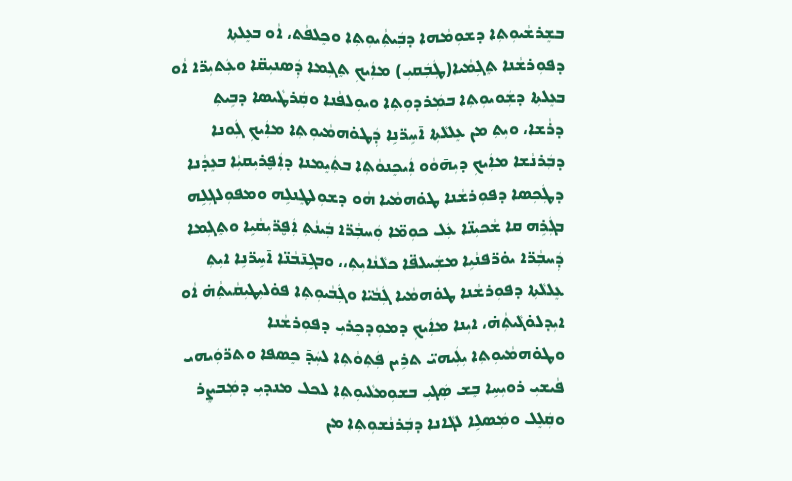ܒܫܸܪܫܵܝܘܼܬܼܐ ܕܫܘܼܡܵܗܐ ܕܒܲܝܬܼܵܝܘܼܬܼܐ ܘܟܸܠܦܵܬ، ܐܵܘ ܒܥܸܠܬܼܐ ܕܦܘܼܪܫܵܢܐ ܬܸܓܼܡܵܝܐ(ܛܲܒܲܩܝܼ) ܡܐܲܝܟܼ ܬܸܓܼܡܐ ܕܲܣܢܝܼܩ̈ܐ ܘܥܲܬܝܼܪ̈ܐ ܐܵܘ ܒܥܸܠܬܼܐ ܕܫܲܘܝܘܼܬܼܐ ܒܡܲܪܕܘܼܬܼܐ ܘܝܘܼܠܦܵܢܐ ܘܩܲܪܛܵܝܣܐ ܕܒܹܝܬܼ ܕܪܵܫܐ، ܘܝܼܬܼ ܡܢ ܥܸܠܠܵܬܼܐ ܐ̄ܚܹܪ̈ܢܹܐ ܕܲܛܘ̇ܗܡܵܝܘܼܬܼܐ ܡܐܲܝܟܼ ܓܲܘܢܐ ܕܒܲܪܢܵܫܐ ܡܐܲܝܟܼ ܕܝܼܗ̄ܘܵܘ ܐܲܝܟܸܢܘܵܬܼܐ ܒܬܲܝܸܡܢܐ ܕܐܲܦ̮ܪܝܼܩܝܼܵܐ ܒܥܸܕܵܢܐ ܕܛܲܟܼܣܐ ܕܦܘܼܪܫܵܢܐ ܛܘ̇ܗܡܵܝܐ ܗܵܘ ܕܫܘܼܠܛܸܢܠܹܗ ܘܡܦܘܼܠܓܼܠܹܗ ܒܓܲܪܹܗ ܩܐ ܫܵܟܝܼܢ̈ܐ ܥܲܠ ܟܘܼܡ̈ܐ ܘܲܚܒܼܵܪ̈ܐ ܒܲܝܢܵܬܼ ܐܲܦ̮ܪ̈ܝܼܩܵܝܹܐ ܘܬܸܓܼܡܐ ܕܲܚܒܼܵܪ̈ܐ ܝܘ̇ܪ̈ܦܢܵܝܹܐ ܡܫܲܚܠܦ̈ܐ ܟܠܵܢܵܐܝܼܬܼ،، ܘܒܓܹܢ̄ܒܵܢ̈ܐ ܐ̄ܚܹܪ̈ܢܹܐ ܐܝܼܬܼ ܥܸܠܠܵܬܼܐ ܕܦܘܼܪܫܵܢܐ ܛܘ̇ܗܡܵܝܐ ܓܲܒܵܝ̈ܐ ܘܓܲܒܵܝܘܼܬܼܐ ܦܘ̇ܠܝܼܛܝܼܩܵܝܬܼܵܗ̇ ܐܵܘ ܐܝܼܕܠܘ̇ܓܵܝܬܼܵܗ̇، ܐܝܼܢܐ ܡܐܲܝܟܼ ܕܡܘܼܕܟܸܪܝܼ ܕܦܘܼܪܫܵܢܐ ܘܛܘ̇ܗܡܵܝܘܼܬܼܐ ܝܼܠܲܝܗܝ̈ ܬܪܹܝܢ ܦܲܬܼܘܵܬܼܐ ܠܚܲܕ̄ ܟܸܣܦܐ ܘܬܪ̈ܘܲܝܗܝ ܦܵܝܫܝܼ ܪܘܝܼܚܹܐ ܒܸܫ ܣܲܓܝܼ ܒܫܘܼܡܠܵܝܘܼܬܼܐ ܠܟܠ ܡܢܕܝܼ ܕܡܲܒܨܸܪ ܘܩܲܠܸܠ ܘܡܲܣܠܹܐ ܠܓܵܐܢܐ ܕܒܲܪܢܵܫܘܼܬܼܐ ܡܢ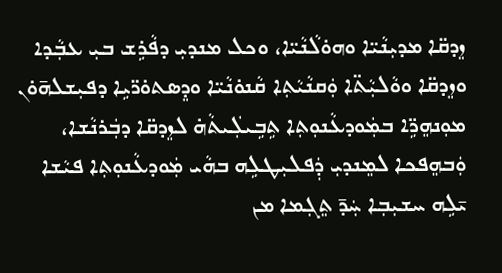ܙܸܕܩ̈ܐ ܡܕܝܼܢܵܝ̈ܐ ܘܗܘ̇ܠܵܢܵܝ̈ܐ، ܘܟܠ ܡܢܕܝܼ ܕܦܵܪܹܫ ܒܝܼ ܥܒܼܵܕܐ ܘܙܸܕܩ̈ܐ ܘܘܵܠܝܼܵܬ̈ܐ ܘܲܩܢܵܝܵܬܼܐ ܩܵܢܘ̇ܢܵܝ̈ܐ ܘܕܸܣܬܘ̇ܪ̈ܝܹܐ ܕܦܝܼܫܠܗ̄ܘ̇ܢ ܡܘܼܢܗܸܪܹ̈ܐ ܒܡܲܘܕܥܵܢܘܼܬܼܐ ܬܹܒܹܝܠܲܝܬܵܗ̇ ܠܙܸܕܩ̈ܐ ܕܒܲܪܢܵܫܐ، ܘܲܒܗܸܦܟܐ ܠܡܸܢܕܝܼ ܕܲܦܠܝܼܛܠܹܗ ܒܗܵܝ ܡܲܘܕܥܵܢܘܼܬܼܐ ܦܝܵܫܐ ܝ̄ܠܹܗ ܚܫܝܼܒܼܐ ܚܲܕ̄ ܬܸܓܼܡܐ ܡܢ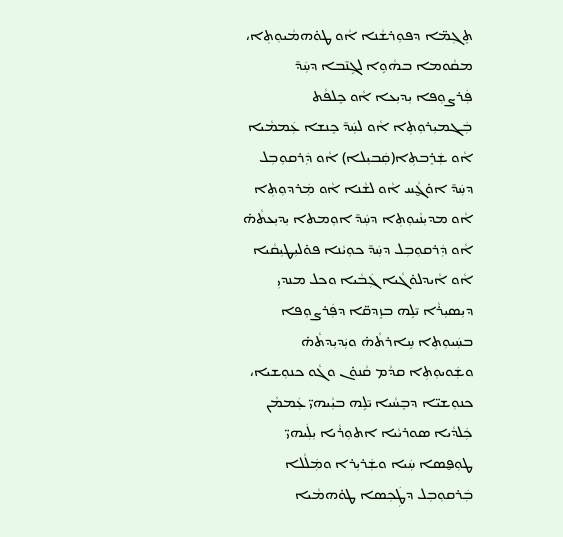ܬܸܓܼܡ̈ܐ ܕܦܘܼܪܫܵܢܐ ܐܵܘ ܛܘ̇ܗܡܵܝܘܼܬܼܐ، ܡܩܵܘܡܐ ܒܗܵܘܹܐ ܠܓܹܢ̄ܒܐ ܕܚܲܕ̄ ܦܲܪܨܘܼܦܐ ܝܼܕܝܼܥܐ ܐܵܘ ܟܸܠܦܵܬ ܒܲܓܡܝܼܪܘܼܬܼܐ ܐܵܘ ܠܚܲܕ̄ ܟܸܢܫܐ ܥܲܡܡܵܝܐ ܐܵܘ ܫܲܪܸܒܬܼܐ(ܩܲܒܝܼܠܐ) ܐܵܘ ܕܲܪܩܘܼܒܼܠ ܕܚܲܕ̄ ܐܘ̇ܓ̮ܵܚ ܐܵܘ ܠܫܵܢܐ ܐܵܘ ܡܲܪܕܘܼܬܼܐ ܐܵܘ ܡܕܝܼܢܵܝܘܼܬܼܐ ܕܚܲܕ̄ ܐܘܼܡܬܐ ܝܼܕܝܼܥܬܵܗ̇ ܐܵܘ ܕܲܪܩܘܼܒܼܠ ܕܚܲܕ̄ ܟܘܼܝܵܢܐ ܦܘ̇ܠܝܼܛܝܼܩܵܝܐ ܐܵܘ ܐܵܝܕܠܘ̇ܓܵܝܐ ܓܲܒܵܝܐ ܘܟܠ ܡܢܕܝܼ ܕܝܼܣܝܼܪܵܐ ܝ̄ܠܹܗ ܒܙܸܕܩ̈ܐ ܕܦܲܪܨܘܼܦܐ ܒܚܲܝܘܼܬܼܐ ܚܹܐܪܬܵܗ̇ ܘܝܲܕܝܼܕܬܵܗ̇ ܘܫܲܘܝܘܼܬܼܐ ܩܕܵܡ ܩܵܢܘ̇ܢ ܘܓܵܘ ܟܢܘܼܫܝܐ، ܟܢܘܼܫܝ̈ܐ ܕܒܸܚܵܝܐ ܝ̄ܠܹܗ ܒܝܼܵܝܗܝ̈ ܥܲܡܡܵܢ ܟܲܠܕܵܝܐ ܣܘܪܝܵܝܐ ܐܬܘܼܪܵܝܐ ܝܼܠܲܝܗܝ̈ ܛܘܼܦ̮ܣܐ ܚܲܝܐ ܘܫܲܪܝܼܪܐ ܘܡܲܠܵܠܐ ܒܲܪܩܘܼܒܼܠ ܕܛܲܟܼܣܐ ܛܘ̇ܗܡܵܝܐ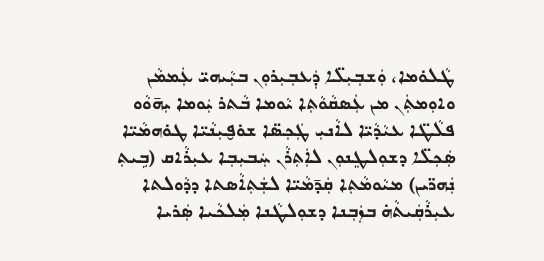ܛܵܠܘ̇ܡܐ، ܘܲܫܒܼܝܼܠ̈ܐ ܕܲܥܒܼܝܼܪܘܼܢ ܒܝܼܵܝܗܝ̈ ܥܲܡܡܵܢ ܘܐܘܼܡܬܲܢ ܡܢ ܥܲܣܩܵܘܵܬܼܐ ܝܵܘܡܐ ܒܵܬܪ ܝܲܘܡܐ ܝܼܗ̄ܘܵܘ ܦܠܵܛ̈ܐ ܥܝܵܕܵܝ̈ܐ ܠܐܵܢܝܼ ܛܲܟܼܣ̈ܐ ܫܘ̇ܦ̮ܝܼܢܵܝ̈ܐ ܛܘ̇ܗܡܵܝ̈ܐ ܣܲܟܼܠ̈ܐ ܕܫܘܼܠܛܸܢܘܼܢ ܠܐܲܬܼܪܵܢ ܚܲܒܝܼܒܼܐ ܥܝܼܪܵܐܩ (ܒܹܝܬܼ ܢܲܗܪ̈ܝܢ) ܡܝܵܘܡܵܬܼܐ ܩܲܕ̄ܡܵܝ̈ܐ ܠܫܲܬܼܐܵܣܬܐ ܕܕܵܘܠܬܐ ܥܝܼܪܵܩܲܝܬܵܗ̇ ܒܙܲܒܼܢܐ ܕܫܘܼܠܛܵܢܐ ܡܲܠܟܵܝܐ ܣܲܪܝܐ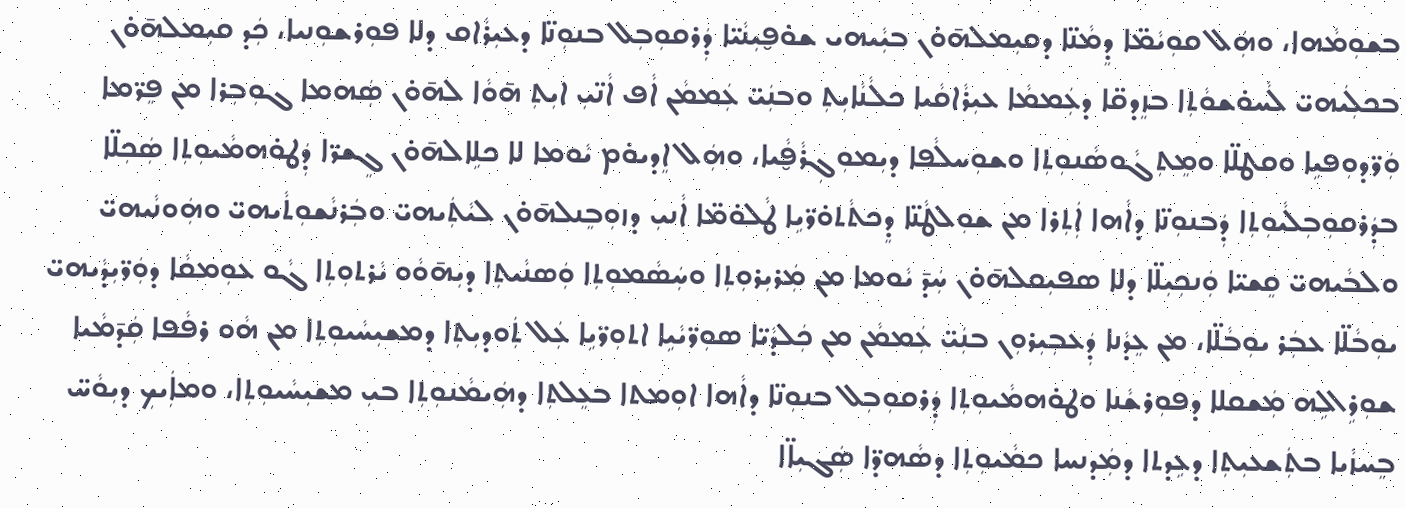ܒܫܘܼܡܵܗܐ، ܘܗܲܠ ܩܘܼܝܵܡ̈ܐ ܕܸܡܵܢ̈ܐ ܕܩܝܼܡܠܗ̄ܘ̇ܢ ܒܝܼܵܝܗܝ ܫܘ̇ܦ̮ܝܼܢܵܝ̈ܐ ܕܲܪܩܘܼܒܼܠ ܒܢܘܼܢ̈ܐ ܕܥܝܼܪܵܐܩ ܕܠܐ ܦܘܼܪܫܘܼܢܝܐ، ܟܲܕ ܩܝܼܡܠܗ̄ܘ̇ܢ ܒܟܠܲܝܗܝ̈ ܠܵܚܘ̇ܫܘܵܬܼܐ ܒܙܸܕܩ̈ܐ ܕܥܲܡܡܵܐ ܥܝܼܪܵܐܩܵܝܐ ܟܠܵܢܵܐܝܼܬܼ ܘܒܢܲܝ̈ ܥܲܡܡܵܢ ܐܵܦ ܐܵܢ̈ܝܼ ܐܝܼܬܼ ܗ̄ܘܵܐ ܠܗ̄ܘ̇ܢ ܣܲܗܡܐ ܓܘܼܒܼܪܐ ܡܢ ܦܸܪ̈ܡܐ ܘܲܪ̈ܕܘܼܦܝܹܐ ܘܩܛܠ̈ܐ ܘܡܸܬܼܓܵܘܣܵܢܘܼܬܼܐ ܘܫܘܼܚܠܵܦܐ ܕܝܼܡܘܼܓܼܪܵܦ̮ܵܝܐ، ܘܗܲܠ ܐܸܕܝܘ̇ܡ ܝܵܘܡܐ ܠܐ ܟܠܹܐܠܗ̄ܘ̇ܢ ܓܸܫܪ̈ܐ ܕܲܛܘ̇ܗܡܵܝܘܼܬܼܐ ܣܲܟܼܠ̈ܐ ܒܕܲܪܩܘܼܒܼܠܵܝܘܼܬܼܐ ܕܲܒܢܘܼܢ̈ܐ ܕܐܵܗܐ ܐܲܬܼܪܐ ܡܢ ܫܘܼܠܛܵܢ̈ܐ ܕܸܟܬܵܬܘ̇ܪ̈ܝܹܐ ܛܵܠܘ̇ܡ̈ܐ ܐܵܢܝܼ ܕܙܘܼܒܸܢܠܗ̄ܘ̇ܢ ܠܝܵܬܲܝܗܝ̈ ܘܒܲܪܢܵܫܘܼܬܵܝܗܝ̈ ܘܗܲܘܢܵܝܗܝ̈ ܘܠܒܵܝܗܝ̈ ܩܸܫܝ̈ܐ ܘܲܢܟܼܝܼܠ̈ܐ ܕܠܐ ܣܦܝܼܩܠܗ̄ܘ̇ܢ ܚܲܕ̄ ܝܵܘܡܐ ܡܢ ܡܲܪܝܼܪܘܼܬܼܐ ܘܚܲܣܵܡܘܼܬܼܐ ܘܲܣܢܵܝܬܼܐ ܕܝܼܗ̄ܘܵܘ ܝܵܪܬܘܼܬܼܐ ܓܵܘ ܥܘܼܡܩܵܐ ܕܘܲܪ̈ܝܼܕܵܝܗܝ̈ ܝܘܼܒܵܠ̈ܐ ܥܒܲܪ ܝܘܼܒܵܠ̈ܐ، ܡܢ ܥܸܕܵܢܐ ܕܲܥܒܼܝܼܪܘܼܢ ܒܢܲܝ̈ ܥܲܡܡܵܢ ܡܢ ܟܲܠܕܵܝ̈ܐ ܣܘܼܪ̈ܝܵܝܹܐ ܐܬܘܼܪ̈ܝܹܐ ܥܲܠ ܬܲܘܕܝܼܬܼܐ ܕܡܫܝܼܚܵܝܘܼܬܼܐ ܡܢ ܗܵܘ ܪܦܵܦܐ ܩܲܕ̄ܡܵܝܐ ܫܘܼܪܹܐܠܹܗ ܡܲܫܩܠܐ ܕܦܘܼܪܫܵܢܐ ܘܛܘ̇ܗܡܵܝܘܼܬܼܐ ܕܲܪܩܘܼܒܼܠ ܒܢܘܼܢ̈ܐ ܕܐܵܗܐ ܐܘܼܡܬܐ ܒܥܸܠܬܼܐ ܕܗܲܝܡܵܢܘܼܬܼܐ ܒܝܼ ܡܫܝܼܚܵܝܘܼܬܼܐ، ܘܡܐܲܝܟܼ ܕܝܼܘܵܚ̈ ܒܸܚܙܵܝܐ ܒܬܲܫܥܝܼܬܼܐ ܕܥܹܕܬܐ ܕܡܲܕܢܚܐ ܟܡܵܝܘܼܬܼܐ ܕܣܵܗܕ̈ܐ ܣܲܓܝܼܐ̈ܐ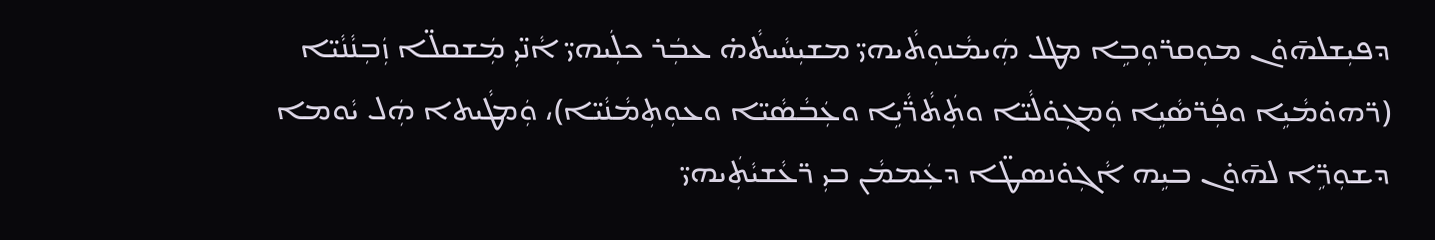ܕܦܝܼܫܠܗ̄ܘ̇ܢ ܡܘܼܩܪ̈ܘܼܒܹܐ ܡܛܠ ܗܲܝܡܵܢܘܼܬܵܝܗܝ̈ ܡܫܝܼܚܵܝܬܵܗ̇ ܥܒܲܪ ܟܠܲܝܗܝ̈ ܐܵܢ̈ܝܼ ܡܲܫܩܠ̈ܐ ܙܲܒܼܢܵܢܵܝ̈ܐ (ܪ̈ܗܘ̇ܡܵܝܹܐ ܘܦܲܪ̈ܣܵܝܹܐ ܘܲܡܓܼܘ̇ܠܵܝ̈ܐ ܘܬܲܬܵܪ̈ܵܝܹܐ ܘܥܲܒܵܣܵܝ̈ܐ ܘܥܘܼܬܼܡܵܢܵܝ̈ܐ)، ܘܲܡܛܵܝܬܐ ܗܲܠ ܝܵܘܡܐ ܕܫܘܼܪܹ̈ܐ ܠܗ̄ܘ̇ܢ ܒܝܹܗ ܐܵܓܼܘ̇ܢܣܛ̈ܐ ܕܥܲܡܡܵܢ ܒܝܼ ܪ̈ܥܵܫܝܵܬܲܝܗܝ̈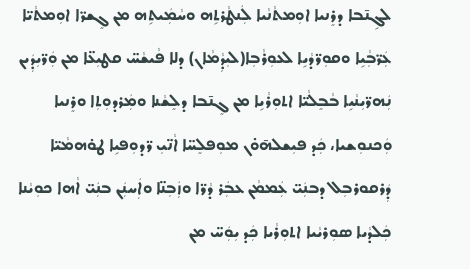ܠܓܹܢ̄ܒܐ ܕܪܸܢܝܐ ܐܘܼܡܬܵܢܵܝܐ ܠܲܢܛܵܪܬܹܗ ܘܚܵܡܲܝܬܹܗ ܡܢ ܓܸܫܪ̈ܐ ܐܘܼܡܬܵܝ̈ܐ ܥܲܪ̈ܒܼܵܝܹܐ ܘܩܘܼܪ̈ܕܵܝܹܐ ܠܥܘܼܪܵܒܼܐ(ܠܝܼܕܼܵܡܵܐܢ) ܕܠܐ ܦܵܝܫܵܚ̈ ܩܛܝܼܥ̈ܐ ܡܢ ܘܲܪ̈ܝܼܕܲܝܢ ܢܲܗܪ̈ܝܼܢܵܝܹܐ ܒܵܒܸܠܵܝ̈ܐ ܐܬܘܼܪܵܝܹܐ ܡܢ ܓܸܢ̄ܒܐ ܕܠܸܫܵܢܐ ܘܡܲܪܕܘܼܬܼܐ ܘܪܸܢܝܐ ܘܲܟܢܘܼܫܝܐ، ܟܲܕ ܦܝܼܫܠܗ̄ܘ̇ܢ ܡܘܼܦܠܸܚ̈ܐ ܐܵܢ̈ܝܼ ܪ̈ܕܘܼܦܝܹܐ ܛܘ̇ܗܡܵܝ̈ܐ ܕܲܪܩܘܪܒܼܠ ܕܒܢܲܝ̈ ܥܲܡܡܵܢ ܥܒܲܪ ܕܵܪ̈ܐ ܘܙܲܒܼܢ̈ܐ ܘܐܲܚܢܲܢ ܒܢܲܝ̈ ܐܵܗܐ ܟܘܼܝܵܢܐ ܟܲܠܕܵܝܐ ܣܘܼܪܝܵܝܐ ܐܬܘܼܪܵܝܐ ܟܲܕ ܝܼܘܲܚ̈ ܡܢ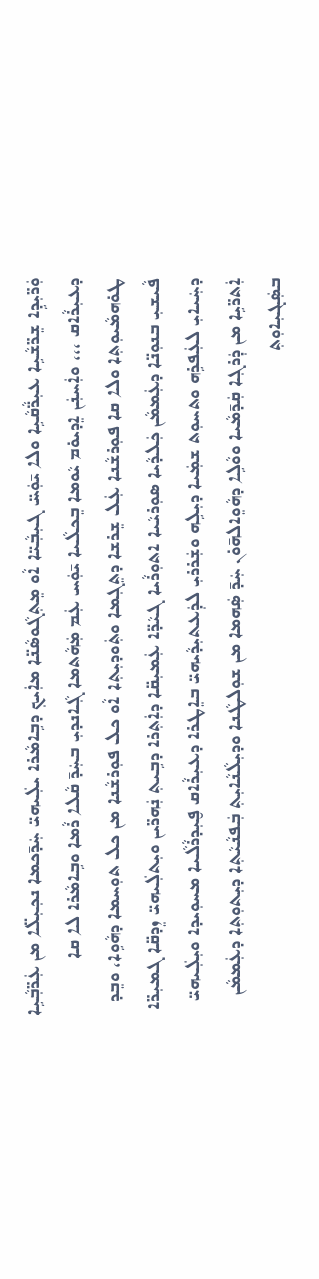ܘܲܪ̈ܝܼܕܹܐ ܫܸܪ̈ܫܵܝܹܐ ܥܝܼܪ̈ܵܩܵܝܹܐ ܘܠܐ ܝ̄ܘܲܚ̈ ܓܝܼܒܼܵܝ̈ܐ ܐܵܘ ܡܸܬܼܓܵܘܣܵܢ̈ܐ ܡܐܲܝܟܼ ܕܒܹܐܡܵܪܐ ܝܠܲܝܗܝ̈ ܚܲܕ̄ܟܡܐ ܢܟܼܝܼܠ̈ܐ ܡܢ ܥܲܪ̈ܒܼܵܝܹܐ ܕܥܝܼܪܵܐܩ ،،، ܘܐܲܚܢܲܢ ܐܸܕܝܘ̇ܡ ܝܵܘܡܐ ܒܸܟܠܵܝܐ ܝ̄ܘܲܚ ܥܲܡ ܡܲܗܵܬܡܐ ܓܼܵܐܢܕܝܼ ܒܚܲܕ̄ ܩܵܠܐ ܪܵܡܐ ܘܒܹܐܡܵܪܐ ܠܐ ܩܐ ܛܘ̇ܗܡܵܝܘܼܬܼܐ ܘܠܐ ܩܐ ܦܘܼܪܫܵܢܐ ܥܲܠ ܫܸܪܫܐ ܕܬܸܓܼܡܐ ܘܬܲܘܕܝܼܬܼܐ ܐܵܘ ܟܠ ܦܘܼܪܫܵܢܐ ܡܢ ܟܠ ܬܘܼܚܡܐ ܕܗܵܘܹܐ، ܘܒܸܕ ܦܵܝܫܝܼ ܒܢܘܼܢ̈ܐ ܕܥܲܡܡܵܢ ܟܲܠܕܵܝܐ ܣܘܼܪܝܵܝܐ ܐܬܘܼܪܵܝܐ ܓܝܵܕ̈ܐ ܥܲܡܝܼܩ̈ܐ ܕܐܲܬܼܪܐ ܕܒܹܝܬܼ ܢܲܗܪ̈ܝܢ ܘܝܼܬܠܲܝܗܝ̈ ܙܸܕܩ̈ܐ ܓܡܝܼܪ̈ܐ ܕܚܲܝܐܝܼ ܠܥܲܦܪܹܗ ܘܬܚܘܼܬ ܫܡܲܝܐ ܕܝܼܠܹܗ ܘܫܲܪܪܝܼ ܠܕܲܥܬܝܼܕܵܝܗܝ̈ ܒܐܸܛܪܐ ܕܥܝܼܪܵܐܩ ܦ̮ܝܼܕܪܵܠܵܝܐ ܡܚܘܼܝܕܐ ܘܝܼܠܲܝܗܝ̈ ܐܲܬܪ̈ܝܹܐ ܡܢ ܕܲܪܓܼܐ ܩܲܕ̄ܡܵܝܐ ܘܘܵܠܹܐ ܕܗܵܘܸܐܠܗ̄ܘ̇ܢ ܚܲܕ̄ ܣܲܗܡܐ ܡܢ ܫܘܼܠܛܵܢܐ ܘܕܝܼܠܵܢܵܐܝܼܬܼ ܒܲܦܢܵܝܵܬܼܐ ܕܝܼܬܘܼܬܼܐ ܕܥܲܡܡܵܢ ܒܣܲܓܝܼܐܘܼܬܼ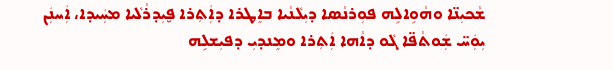ܫܵܟܝܼܢ̈ܐ ܘܗܵܘܹܐܠܹܗ ܦܘܼܪܢܵܣܐ ܕܝܼܠܵܢܵܝܐ ܒܐܸܛܪܐ ܕܐܲܬܼܪܐ ܦ̮ܝܼܕܪܵܠܵܝܐ ܡܚܲܝܕܐ، ܐܲܚܢܲܢ ܝܼܘܲܚ̈ ܫܲܘܬܵܦ̈ܐ ܓܵܘ ܕܐܵܗܐ ܐܲܬܼܪܐ ܘܡܸܢܕܝܼ ܕܦܝܼܫܠܹܗ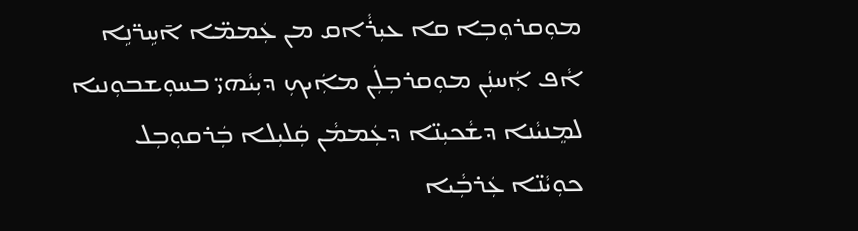ܡܘܼܩܪܘܼܒܼܐ ܩܐ ܥܝܼܪܵܐܩ ܡܢ ܥܲܡܡ̈ܐ ܐ̄ܚܹܪ̈ܢܹܐ ܐܵܦ ܐܲܚܢܲܢ ܡܘܼܩܪܒܼܠܲܢ ܡܐܲܝܟܼ ܕܝܼܝܵܗܝ̈ ܒܚܘܼܫܒܘܼܢܝܐ ܠܡܸܢܝܵܢܐ ܕܫܵܟܝܼܢ̈ܐ ܕܥܲܡܡܵܢ ܩܲܠܝܼܠܐ ܒܲܪܩܘܼܒܼܠ ܟܘܼܝܵܢ̈ܐ ܥܲܪܒܼܵܝܐ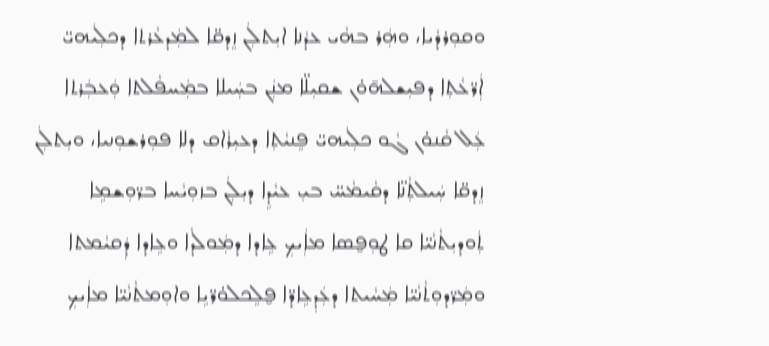ܘܩܘܼܪܕܵܝܐ، ܘܗܲܪ ܒܗܵܝ ܥܕܵܢܐ ܐܝܼܬܠܲܢ ܙܸܕܩ̈ܐ ܠܡܲܕܥܵܪܬܐ ܕܟܠܲܝܗܝ̈ ܐܲܪ̈ܥܵܬܼܐ ܕܦܝܼܫܠܗ̄ܘ̇ܢ ܫܩܝܼܠ̈ܐ ܡܢܲܢ ܒܚܲܝܠܐ ܒܡܲܚܦܵܠܬܐ ܘܲܥܒܲܪܬܐ ܥܲܠ ܩܵܢܘ̇ܢ ܓܵܘ ܟܠܲܝܗܝ̈ ܦܸܢܝܵܬܼܐ ܕܥܝܼܪܵܐܩ ܕܠܐ ܦܘܼܪܫܘܼܢܝܐ، ܘܝܼܬܠܲܢ ܙܸܕܩ̈ܐ ܚܲܝܠܬܼܵܢ̈ܐ ܕܩܵܝܡܵܚ̈ ܒܝܼ ܥܝܵܕܹܐ ܕܝܼܠܲܢ ܒܙܘܼܝܵܚܐ ܒܪ̈ܘܼܫܡܹܐ ܬܲܘܕܝܼܬܵܢܵܝ̈ܐ ܩܐ ܛܘܼܦ̮ܣܐ ܡܐܲܝܟܼ ܥܹܐܕܐ ܕܡܲܘܠܵܕܐ ܘܥܹܐܕܐ ܕܲܩܝܵܡܬܐ ܘܡܲܪ̈ܕܘܼܬܵܢܵܝ̈ܐ ܡܲܚܵܝܬܐ ܕܥܲܕܼܥܹܐܕ̈ܐ ܦ̮ܠܸܟܠܘ̇ܪ̈ܝܹܐ ܘܐܘܼܡܬܵܢܵܝ̈ܐ ܡܐܲܝܟܼ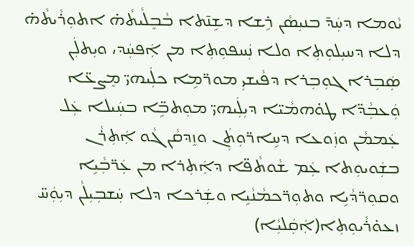ܝܵܘܡܐ ܕܚܲܕ̄ ܒܢܝܼܣܵܢ ܪܹܫܐ ܕܫܹܢ̄ܬܐ ܒܵܒܸܠܵܝܬܵܗ̇ ܐܬܘܼܪܵܝܬܵܗ̇ ܕܠܐ ܕܚܝܼܠܘܼܬܼܐ ܘܠܐ ܢܲܚܦܘܼܬܼܐ ܡܢ ܐܲܦܚܲܕ، ܘܝܼܬܠܲܢ ܣܲܒܼܪܐ ܓܘܼܒܼܪܐ ܕܦܵܝܫܝܼ ܡܘܪ̈ܡܹܐ ܟܠܲܝܗܝ̈ ܡܸܨܥ̈ܐ ܘܲܥܒܼܵܕ̈ܐ ܛܘ̇ܗܡܵܝ̈ܐ ܕܝܼܠܲܝܗܝ̈ ܡܘܼܬܒܹ̈ܐ ܒܚܲܝܠܐ ܥܲܠ ܥܲܡܡܵܢ ܘܙܲܘܥܐ ܕܚܹܐܪ̈ܘܼܬܲܢ ܘܙܸܕܩܵܢ ܓܵܘ ܐܲܬܼܪܵܢ ܒܫܲܘܝܘܼܬܐ ܥܲܡ ܫܵܘܬܵܦ̈ܐ ܕܐܲܬܼܪܐ ܡܢ ܥܲܪ̈ܒܼܵܝܹܐ ܘܩܘܼܪ̈ܕܵܝܹܐ ܘܬܘܼܪ̈ܟܡܵܢܵܝܹܐ ܘܫܲܪܟܐ ܕܠܐ ܚܲܫܒܼܝܼܠܵܢ ܕܝܼܘܲܚ̈ ܙܥܘ̇ܪܵܝܘܼܬܼܐ(ܐܲܩܲܠܝܼܵܐ)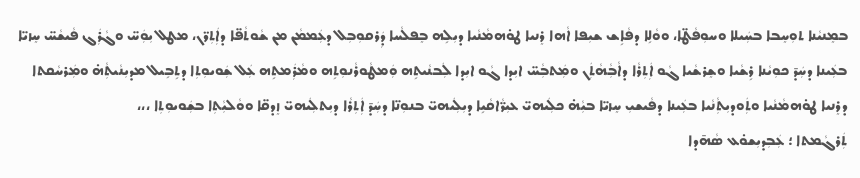ܒܡܸܢܝܵܢܐ ܬܘܼܚܸܒܐ ܒܚܲܝܠܐ ܘܚܘܼܦܵܛ̈ܐ، ܘܘܵܠܹܐ ܕܦܵܐܹܫ ܫܝܼܦܐ ܐܵܗܐ ܪܸܢܝܐ ܛܘ̇ܗܡܵܢܵܝܐ ܕܝܼܠܹܗ ܒܸܦܠܵܚܐ ܕܲܪܩܘܼܒܼܠ ܕܥܲܡܡܵܢ ܡܢ ܫܵܘܬܵܦ̈ܐ ܕܐܲܬܼܪ̈ܢ، ܡܛܠ ܝܼܘܲܚ̈ ܘܓܵܪܲܓ ܦܵܝܫܵܚ̈ ܚܸܙܝ̈ܐ ܒܥܲܝܢܐ ܕܚܲܕ̄ ܟܘܼܝܵܢܐ ܪܹܫܵܝܐ ܘܫܸܪܫܵܝܐ ܓܵܘ ܐܲܬܼܪܵܐ ܕܐܵܒܼܵܗܵܬܲܢ ܘܡܲܬܒܼܵܚ̈ ܐܝܼܕܐ ܓܵܘ ܐܝܼܕܐ ܠܲܒܢܵܝܬܹܗ ܘܲܡܛܵܘܪܵܢܘܼܬܹܗ ܘܡܵܪܲܡܬܹܗ ܥܲܠ ܫܲܘܝܘܼܬܼܐ ܕܬܹܒܹܝܠ ܡܕܝܼܢܵܝܬܼܵܗ̇ ܘܡܲܪܚܵܩܬܐ ܕܪܸܢܝܐ ܛܘ̇ܗܡܵܢܵܝܐ ܘܬܲܘܕܝܼܬܼܵܢܵܝܐ ܒܥܲܝܢܐ ܕܦܵܝܫܝܼ ܚܸܙܝ̈ܐ ܒܝܼܵܗ̇ ܟܠܲܝܗܝ̈ ܥܝܼܪ̈ܵܐܩܵܝܹܐ ܕܝܼܠܲܝܗܝ̈ ܒܢܘܼܢ̈ܐ ܕܚܲܕ̄ ܐܲܬܼܪܵܐ ܕܝܼܬܠܲܝܗܝ̈ ܙܸܕܩ̈ܐ ܘܘܵܠܝܼܵܬܼܐ ܒܫܲܘܝܘܼܬܼܐ ،،،
ܬܲܪܓܵܡܬܐ ؛ ܥܲܒܼܕܝܼܫܘ̇ܥ ܣܵܗ̄ܕܐ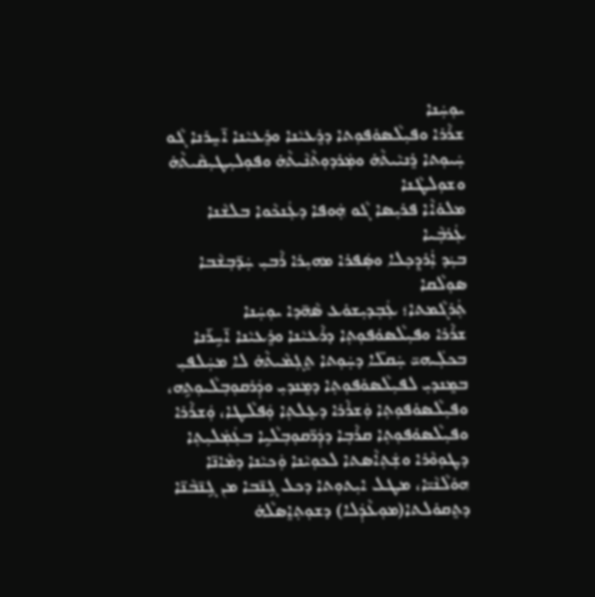ܝܘܼܚܲܢܐ
ܫܪܵܪܐ ܘܦܝܼܠܵܣܘ̇ܦܘܼܬܐ ܕܪܸܥܝܵܢܐ ܘܪܸܥܝܵܢܐ ܐ̄ܚܸܪܢܐ ܓܵܘ ܚܲܝܘܼܬܐ ܪܸܢܝܵܝܬܵܗ̇ ܘܡܲܪܕܘܼܬܵܢܵܝܬܵܗ̇ ܘܦܘܼܠܝܼܛܝܼܩܵܝܬܵܗ̇ ܘܫܘܼܠܛܵܢܐ
ܡܠܘ̇ܐܵܐ ܦܪܝܼܣܐ ܓܵܘ ܗܲܘܦܐ ܕܥܲܢܟܵܘܐ ܒܠܫܵܢܐ ܥܲܪܒܼܵܝܐ
ܒܝܲܕ ܐܲܪܕܸܟܼܠܐ ܘܣܲܦܪܐ ܡܗܝܼܪܐ ܪܵܒܝܼ ܚܲܕ̄ܒܼܫܵܒܐ ܣܘܼܠܵܩܐ
ܬܲܪܓܵܡܬܐ؛ ܥܲܒܼܕܝܼܫܘ̇ܥ ܣܵܗ̄ܕܐ ܝܘܼܚܲܢܐ
ܫܪܵܪܐ ܘܦܝܼܠܵܣܘ̇ܦܘܼܬܼܐ ܕܪܵܥܝܵܢܐ ܘܪܸܥܝܵܢܐ ܐ̄ܚܹܪ̄ܢܐ ܒܟܠܲܝܗܝ̈ ܚܲܩܠ̈ܐ ܕܚܲܘܼܬܐ ܬܸܓܼܡܵܝܬܵܗ̇ ܠܐ ܡܚܲܠܦܝܼ ܒܡܸܢܕܝܼ ܠܦܝܼܠܵܣܘ̇ܦܘܼܬܼܐ ܕܡܸܢܕܝܼ ܘܕܲܪܩܘܼܒܼܠܵܝܘܼܬܹܗ، ܘܦܝܼܠܵܣܘ̇ܦܘܼܬܼܐ ܘܲܫܪܵܪܐ ܕܥܸܠܬܼܐ ܘܲܦܠܵܛܐ، ܘܲܫܪܵܪܐ ܘܦܝܼܠܵܣܘ̇ܦܘܼܬܼܐ ܩܪܵܒܼܐ ܕܕܲܪ̈ܩܘܼܒܼܠܵܝܹܐ ܒܥܲܡܲܠܝܼܬܼܐ ܕܛܘܼܘܵܪܐ ܘܫܲܬܼܐܵܣܬܐ ܠܟܘܼܝܵܢܐ ܘܲܟܝܵܢܐ ܕܡܵܐܢ̈ܐ ܗܘ̇ܠܵܢܵܝ̈ܐ، ܡܛܠ ܐܝܼܬܘܼܬܐ ܕܟܠ ܓܹܢ̄ܒܐ ܡܢ ܓܹܢ̄ܒܵܢ̈ܐ ܕܬܸܩܘ̇ܠܬܐ(ܡܘܼܥܵܕܲܠܐ) ܕܫܘܼܬܼܐܸܣܠܵܗ̇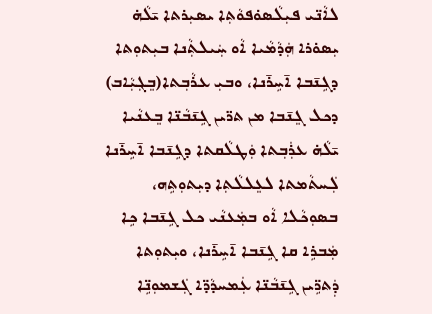ܠܐܵܢ̈ܝ ܦܝܼܠܵܣܘ̇ܦܘܵܬܼܐ ܝܣܝܼܪܬܐ ܝ̄ܠܵܗ̇ ܝܼܣܘ̇ܪܐ ܗܲܕܵܡܵܝܐ ܐܵܘ ܚܲܝܠܬܼܵܢܐ ܒܝܼܬܘܼܬܐ ܕܓܹܢ̄ܒܐ ܐ̄ܚܹܪ̄ܢܐ، ܘܒܝܼ ܥܪܵܒܼܬܐ(ܒܸܓܼܝܼܵܐܒ) ܕܟܠ ܓܸܢ̄ܒܐ ܡܢ ܬܪ̈ܝܢ ܓܹܢ̄ܒܵܢ̈ܐ ܒܸܥܢܵܝܐ ܝ̄ܠܵܗ̇ ܥܪܲܒܼܬܐ ܘܲܛܠܵܩܬܐ ܕܓܹܢ̄ܒܐ ܐ̄ܚܹܪ̄ܢܐ ܠܲܚܬܵܡܬܐ ܠܥܸܠܠܵܬܼܐ ܕܝܼܬܘܼܬܹܗ، ܒܣܘܼܟܵܠܐ ܐܵܘ ܒܡܲܥܢܵܝ ܟܠ ܓܹܢ̄ܒܐ ܟܹܐ ܡܲܒܪܹܐ ܩܐ ܓܹܢ̄ܒܐ ܐ̄ܚܹܪ̄ܢܐ، ܘܝܼܬܘܼܬܐ ܕܲܬܪܹ̈ܝܢ ܓܹܢ̄ܒܵܢ̈ܐ ܥܲܡܚܕܵܕ̈ܐ ܓܲܫܡܘܼܢܹ̈ܐ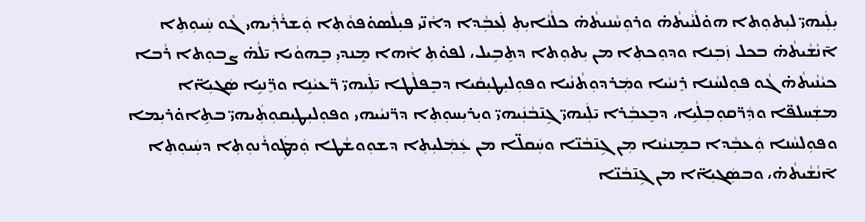ܝܼܠܲܝܗܝ̈ ܠܝܼܬܘܼܬܐ ܗܘ̇ܠܵܢܵܝܬܵܗ̇ ܘܪܘܼܚܵܢܝܬܵܗ̇ ܟܠܵܢܵܐܝܼܬܼ ܠܲܥܒܼܵܕܐ ܕܐܵܢ̈ܝ ܦܝܼܠܵܣܘ̇ܦܘܵܬܼܐ ܘܲܫܪܵܪܲܝܗܝ ܓܵܘ ܚܲܝܘܼܬܼܐ ܐ̄ܢܵܫܵܝܬܵܗ̇ ܒܟܠ ܙܲܒܼܢܐ ܘܕܘܼܟܬܼܐ ܡܢ ܝܼܬܘܼܬܐ ܕܬܹܒܹܝܠ، ܠܦܘ̇ܬܼ ܐܵܗܐ ܡܸܢܕܝܼ ܒܸܗܘܵܝܐ ܝ̄ܠܵܗ̇ ܨܒܘܼܬܐ ܪܵܒܐ ܟܝܵܢܵܝܬܵܗ̇ ܓܵܘ ܦܘܼܠܚܵܢܐ ܪܸܢܝܵܝܐ ܘܡܲܪܕܘܼܬܵܢܵܝܐ ܘܦܘܼܠܝܼܛܝܼܩܵܝܐ ܕܒܸܦܠܵܛܐ ܝ̄ܠܲܝܗܝ̈ ܪ̈ܥܝܵܢܹܐ ܘܪܸ̈ܢܝܹܐ ܣܲܓܝܼܐ̈ܐ ܡܫܲܚܠܦ̈ܐ ܘܕܲܪ̈ܩܘܼܒܼܠܵܝܹܐ، ܕܒܸܥܒܼܵܪܐ ܝ̄ܠܲܝܗܝ̈ ܓܹܢ̄ܒܵܢܲܝܗܝ̈ ܘܝܼܪܝܼܚܘܼܬܼܐ ܕܪ̈ܢܝܵܝܗܝ ܘܦܘܼܠܝܼܛܝܼܩܘܼܬܲܝܗܝ̈ ܒܬܹܐܘ̇ܪܝܼܡܐ ܘܦܘܼܠܚܵܢܐ ܘܲܥܒܼܵܕܐ ܒܡܸܢܝܵܢܐ ܡܼܢ ܓܹܢ̄ܒܵܢ̈ܐ ܘܚܲܩܠ̈ܐ ܡܢ ܥܲܡܲܠܝܼܬܼܐ ܕܫܘܼܘܫܵܛܐ ܘܲܡܛܲܘܪܵܢܘܼܬܼܐ ܕܚܲܝܘܼܬܼܐ ܐ̄ܢܵܫܵܝܬܵܗ̇، ܘܒܣܲܓܝܼܐ̈ܐ ܡܢ ܓܹܢ̄ܒܵܢ̈ܐ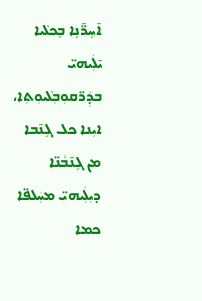ܐ̄ܚܹܪ̈̄ܢܹܐ ܒܸܟܠܵܝܐ ܝ̄ܠܲܝܗܝ̈ ܒܕܲܪ̈ܩܘܼܒܼܠܵܝܘܼܬܼܐ، ܐܝܼܢܐ ܟܠ ܓܹܢ̄ܒܐ ܡܢ ܓܹܢ̄ܒܵܢ̈ܐ ܕܝܼܠܲܝܗܝ̈ ܡܚܲܠܦ̈ܐ ܟܡܐ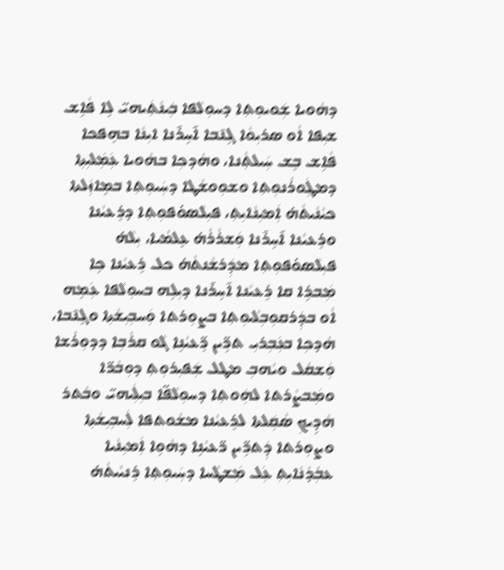ܕܗܵܘܝܐ ܫܲܘܝܘܼܬܼܐ ܕܚܘܼܠܵܦܐ ܒܲܝܢܵܬܲܝܗܝ̈ ܠܹܐ ܦܵܐܹܫ ܫܝܼܦܐ ܐܵܘ ܣܪܝܼܘܵܐ ܓܹܢ̄ܒܐ ܐ̄ܚܹܪ̄ܢܐ ܐܝܼܢܵܐ ܒܗܸܦܟܐ ܦܵܐܹܫ ܒܸܫ ܚܲܝܠܬܼܵܢܐ، ܘܗܵܕܟܼܐ ܒܗܵܘܝܐ ܥܲܡܲܠܝܼܬܼܐ ܕܡܛܲܘܪܵܢܘܼܬܼܐ ܘܫܘܼܘܫܵܛܐ ܕܚܲܝܘܼܬܼܐ ܒܡܹܐܙܲܠܬܐ ܟܝܵܢܵܝܬܵܗ̇ ܐܲܡܝܼܢܵܐܝܼܬܼ، ܦܝܼܠܵܣܘ̇ܦܘܼܬܼܐ ܕܪܸܥܝܵܢܐ ܘܪܸܥܝܵܢܐ ܐ̄ܚܹܪ̄ܢܐ ܘܲܫܪܵܪܵܗ̇ ܥܸܠܡܵܝܐ، ܝܼܠܵܗ̇ ܦܝܼܠܵܣܘ̇ܦܘܼܬܼܐ ܡܕܲܪܫܵܢܬܵܗ̇ ܟܠ ܪܸܥܝܵܢܐ ܟܹܐ ܡܲܒܪܹܐ ܩܐ ܪܸܥܝܵܢܐ ܐ̄ܚܹܪ̄ܢܐ ܕܝܼܠܹܗ ܒܚܘܼܠܵܦܐ ܥܲܡܹܗ ܐܵܘ ܒܕܲܪܩܘܼܒܼܠܵܝܘܼܬܼܐ ܒܨܘܼܪܬܐ ܘܲܚܒܼܝܼܫܵܬܼܐ ܘܓܸܢ̄ܒܐ، ܗܵܕܟܼܐ ܒܥܲܒܼܪܝܼ ܬܪܹ̈ܝܢ ܪܸ̈ܥܝܵܢܹܐ ܓܵܘ ܩܪܵܒܼܐ ܕܕܘܼܪܵܫܐ ܘܲܫܩܵܠ ܘܝܵܗܒܼ ܡܛܠ ܫܲܦܝܼܪܘܼܬܼ ܕܘܼܒܵܪ̈ܐ ܘܡܲܒܨܵܪܬܐ ܠܗܲܘܬܼܐ ܕܚܘܼܠܵܦ̈ܐ ܒܝܼܠܲܝܗܝ̈ ܘܒܵܬܪ ܗܵܕܹܝܟܼ ܣܵܩܲܠܬܐ ܠܪܸܥܝܵܢܐ ܡܫܵܘܬܦܐ ܠܲܚܒܼܝܼܫܵܬܼܐ ܘܨܘܼܪܬܐ ܕܲܬܪܹ̈ܝܢ ܪ̈ܥܝܵܢܹܐ ܕܗܵܘܹܐ ܐܲܡܝܼܢܵܝܐ ܥܒܼܵܕܵܢܵܐܝܼܬܼ ܥܲܠ ܡܲܫܛܵܚܐ ܕܚܲܝܘܼܬܼܐ ܪܸܢܝܵܝܬܵܗ̇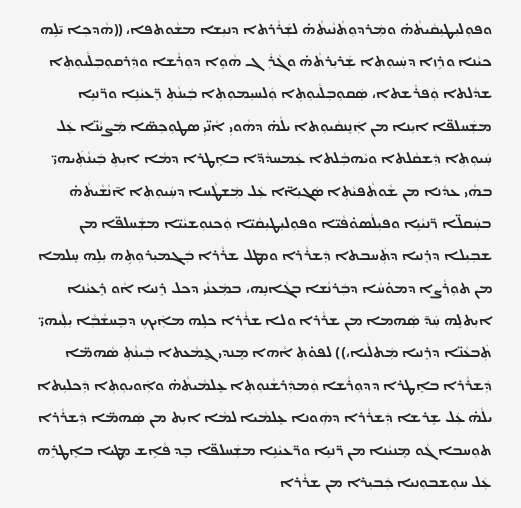ܘܦܘܼܠܝܼܛܝܼܩܵܝܬܵܗ̇ ܘܡܲܪܕܘܼܬܵܢܵܝܬܵܗ̇ ܠܫܲܪܵܪܬܐ ܕܢܝܼܫܐ ܡܫܵܘܬܦܐ، ((ܗܵܕܟܼܐ ܝ̄ܠܹܗ ܟܝܵܢܐ ܘܪܹܙܐ ܕܚܲܝܘܼܬܼܐ ܫܲܪܝܼܪܬܵܗ̇ ܘܓܵܪܲܓ ܗܵܘܹܐ ܕܘܼܪܵܫܐ ܘܕܲܪܩܘܼܒܼܠܵܝܘܼܬܼܐ ܫܕܵܠܬܐ ܘܲܦܪܵܫܬܐ، ܣܲܩܘܼܒܼܠܵܝܘܼܬܼܐ ܘܲܠܚܝܼܡܘܼܬܼܐ ܒܲܝܢܵܬܼ ܪܸ̈ܥܝܵܢܹܐ ܘܪ̈ܢܝܹܐ ܡܫܲܚܠܦ̈ܐ ܐܝܼܢܐ ܡܢ ܐܲܢܸܢܩܵܝܘܼܬܐ ܝܠܵܗ̇ ܕܗܵܘܝܼ ܐܵܢ̈ܝܼ ܣܛܘܼܟܼܣ̈ܐ ܡܲܨܝܵܢ̈ܐ ܥܲܠ ܚܲܝܘܼܬܼܐ ܕܲܫܩܵܠܬܐ ܘܝܵܗܒܼܵܠܬܐ ܥܲܡܚܕܵܕ̈ܐ ܒܐܸܛܪܐ ܕܡܵܐ ܐܝܼܬܼ ܒܲܝܢܵܬܲܝܗܝ̈ ܒܗܵܝ ܥܕܵܢܐ ܡܢ ܫܵܘܬܵܦܝܵܬܼܐ ܣܲܓܝܼܐ̈ܐ ܥܲܠ ܡܲܫܛܵܚܐ ܕܚܲܝܘܼܬܼܐ ܐ̄ܢܵܫܵܝܬܵܗ̇ ܒܚܲܩܠ̈ܐ ܪ̈ܢܝܵܝܹܐ ܘܦܝܼܠܵܣܘ̇ܦܵܝ̈ܐ ܘܦܘܼܠܝܼܛܝܼܩܵܝ̈ܐ ܘܲܟܢܘܼܫܝܵܝ̈ܐ ܡܫܲܚܠܦ̈ܐ ܡܢ ܫܒܼܝܼܠܐ ܕܪܸܢܝܐ ܕܬܲܚܒܬܐ ܕܲܫܪܵܪܐ ܘܡܛܠ ܫܪܵܪܐ ܒܲܓܡܝܼܪܘܼܬܹܗ ܝܼܠܹܗ ܚܸܠܡܐ ܡܢ ܬܘܼܪܵܨܐ ܕܡܘ̇ܚܵܐ ܕܒܲܪܢܵܫܐ ܒܓܵܐܢܹܗ، ܒܡܲܥܢܵܝ ܕܟܠ ܪܸܢܝܐ ܐܵܘ ܪܸܥܝܵܢܐ ܐܝܼܬܠܹܗ ܚܲܕ̄ ܣܲܗܡܐ ܡܢ ܫܪܵܪܐ ܘܠܐ ܫܪܵܪܐ ܟܠܹܗ ܡܐܲܝܟܼ ܕܒܸܚܫܵܒܼܵܐ ܝܼܠܲܝܗܝ̈ ܬܲܒܥܵܢ̈ܐ ܕܪܸܢܝܐ ܡܲܬܠܵܝܐ،)) ܠܦܘ̇ܬܼ ܐܵܗܐ ܡܸܢܕܝ ܓ̮ܡܵܥܬܐ ܒܲܝܢܵܬܼ ܣܵܗܡ̈ܐ ܕܲܫܪܵܪܐ ܒܐܸܛܪܐ ܕܕܘܼܪܵܫܐ ܘܲܡܕܲܪܫܵܢܘܼܬܼܐ ܥܸܠܡܵܝܬܵܗ̇ ܘܐܲܘܝܘܼܬܼܐ ܕܲܟܠܝܼܬܐ ܝܠܵܗ̇ ܥܲܠ ܫܸܪܫܐ ܕܲܫܪܵܪܐ ܕܗܲܘܢܐ ܥܸܠܡܵܝܐ ܠܡܵܐ ܐܝܼܬ ܡܢ ܣܲܗܡ̈ܐ ܕܲܫܪܵܪܐ ܬܘܼܚܒܐ ܓܵܘ ܡܸܢܝܵܢܐ ܡܢ ܪ̈ܢܝܹܐ ܘܪ̈ܥܝܵܢܹܐ ܡܫܲܚܠܦ̈ܐ ܒܸܕ ܦܵܐܹܫ ܡܸܛܝܐ ܒܐܸܛܪܹܗ ܥܲܠ ܚܘܼܫܒܘܼܢܝܐ ܟܲܒܝܼܪܐ ܡܢ ܫܪܵܪܐ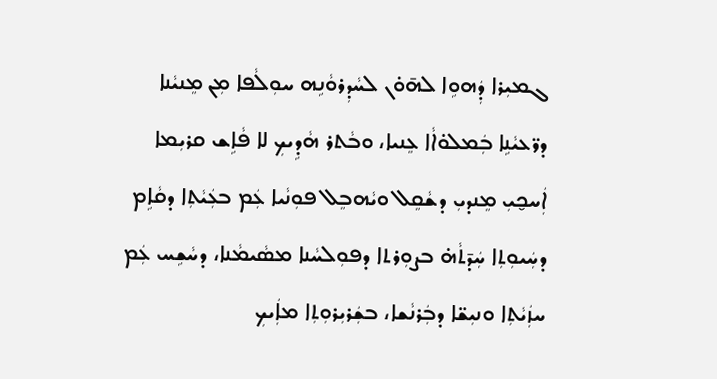ܓܡܝܼܪܐ ܕܲܗܘܹܐ ܠܗ̄ܘ̇ܢ ܠܚܵܕܼܪܘܵܢܹܗ ܚܘܼܠܵܦܐ ܡܼܢ ܡܸܢܝܵܢܐ ܕܪ̈ܥܝܵܢܹܐ ܒܲܡܠܘ̇ܐܵܐ ܥܸܢܝܐ، ܘܒܵܬܪ ܗܵܕܹܝܟܼ ܠܐ ܦܵܐܹܫ ܩܪܝܼܡܐ ܐܲܚܟ̮ܝܼ ܡܸܢܕܝܼ ܕܫܵܩܸܠ ܘܝܵܗܒܸܠ ܦܘܼܢܵܝܐ ܥܲܡ ܒܥܲܝܵܬܼܐ ܕܩܵܐܹܡ ܕܚܲܝܘܼܬܼܐ ܚܲܕ̄ܬܵܗ̇ ܒܨܘܼܪܬܐ ܕܦܘܼܠܚܵܢܐ ܡܣܵܝܡܵܢܐ، ܕܚܵܫܹܚ ܥܲܡ ܚܙܲܝܵܬܼܐ ܘܢܝܼܫ̈ܐ ܕܒܲܪܢܵܫܐ، ܒܫܲܪܝܼܪܘܼܬܼܐ ܡܐܲܝܟܼ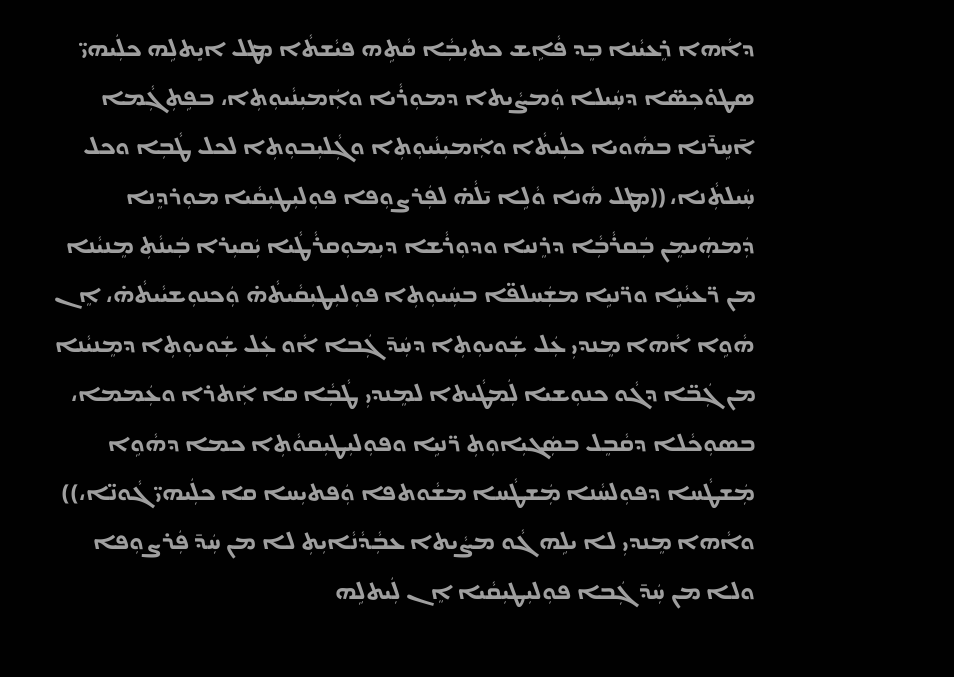ܕܐܵܗܐ ܪܸܥܝܵܢܐ ܒܸܕ ܦܵܐܹܫ ܟܬܝܼܒܼܵܐ ܩܵܬܹܗ ܦܝܵܫܬܵܐ ܡܛܠ ܐܝܼܸܬܠܹܗ ܟܠܲܝܗܝ̈ ܣܛܘ̇ܟܼܣ̈ܐ ܕܚܲܝܠܐ ܘܲܡܨܵܝܬܐ ܕܡܘܼܪܵܝܐ ܘܐܲܡܝܼܢܵܝܘܼܬܼܐ، ܒܦܹܬܼܓܼܵܡܐ ܐ̄ܚܹܪ̄ܢܐ ܒܗܵܘܝܐ ܟܠܲܝܬܵܐ ܘܐܲܡܝܼܢܵܝܘܼܬܼܐ ܘܓܼܵܠܝܼܒܘܼܬܼܐ ܠܟܠ ܛܵܒܼܐ ܘܟܠ ܚܲܝܠܬܼܵܢܐ، ((ܡܛܠ ܗܵܢܐ ܘܵܠܹܐ ܝ̄ܠܵܗ̇ ܠܦܲܪܨܘܼܦܐ ܦܘܼܠܝܼܛܝܼܩܵܝܐ ܡܘܼܪܕܸܢܐ ܕܲܡܗܲܝܡܸܢ ܒܲܩܪܵܒܼܵܐ ܕܪܸܢܝܐ ܘܕܘܼܪܵܫܐ ܕܝܼܡܘܼܩܪܵܛܵܝܐ ܝܲܩܝܼܪܐ ܒܲܝܢܵܬܼ ܡܸܢܝܵܢܐ ܡܢ ܪ̈ܥܝܵܢܹܐ ܘܪ̈ܢܝܹܐ ܡܫܲܚܠܦ̈ܐ ܒܚܲܝܘܼܬܼܐ ܦܘܼܠܝܼܛܝܼܩܵܝܬܵܗ̇ ܘܲܟܢܘܼܫܝܵܝܬܵܗ̇، ܐܸܢ ܗܵܘܹܐ ܐܵܗܐ ܡܸܢܕܝܼ ܥܲܠ ܫܲܘܝܘܼܬܼܐ ܕܚܲܕ̄ ܓܲܒܐ ܐܵܘ ܥܲܠ ܫܲܘܝܘܼܬܼܐ ܕܡܸܢܝܵܢܐ ܡܢ ܓܲܒ̈ܐ ܕܓܵܘ ܟܢܘܼܫܝܐ ܠܲܡܛܵܝܬܐ ܠܡܸܢܕܝܼ ܛܵܒܼܵܐ ܩܐ ܐܲܬܪܐ ܘܥܲܡܡܐ، ܒܣܘܼܟܵܠܐ ܕܩܵܒܸܠ ܒܣܲܓܝܼܐܘܼܬܼ ܪ̈ܢܝܹܐ ܘܦܘܼܠܝܼܛܝܼܩܘܵܬܼܐ ܟܡܐ ܕܗܵܘܹܐ ܡܲܫܛܵܚܐ ܕܦܘܼܠܚܵܢܐ ܡܲܫܛܵܚܐ ܡܫܵܘܬܦܐ ܘܲܦܬܝܼܚܐ ܩܐ ܟܠܲܝܗܝ̈ ܓܵܘܢ̈ܐ،)) ܘܐܵܗܐ ܡܸܢܕܝܼ ܠܐ ܝܠܹܗ ܓܵܘ ܡܨܵܝܬܐ ܥܒܼܵܕܵܢܵܐܝܼܬܼ ܠܐ ܡܢ ܚܲܕ̄ ܦܲܪܨܘܼܦܐ ܘܠܐ ܡܢ ܚܲܕ̄ ܓܲܒܐ ܦܘܼܠܝܼܛܝܼܩܵܝܐ ܐܸܢ ܠܲܝܬܠܹܗ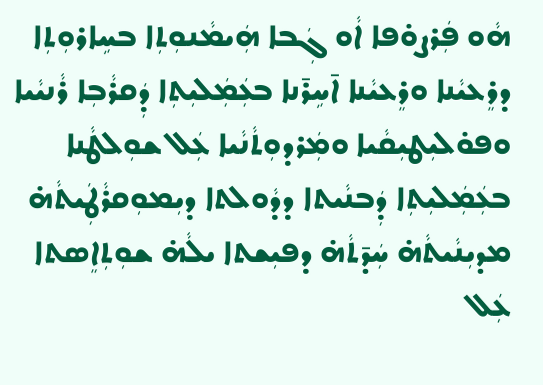ܗܵܘ ܦܲܪܨܘ̇ܦܐ ܐܵܘ ܓܲܒܐ ܗܲܝܡܵܢܘܼܬܼܐ ܒܚܹܐܪܘܼܬܼܐ ܕܪܸܥܝܵܢܐ ܘܪܸܥܝܵܢܐ ܐ̄ܚܹܪ̄ܢܐ ܒܥܲܡܲܠܝܼܬܼܐ ܕܲܩܪܵܒܼܐ ܪܵܢܝܵܝܐ ܘܦܘ̇ܠܝܼܛܝܼܩܵܝܐ ܘܡܲܪܕܘܼܬܵܢܵܝܐ ܥܲܠ ܫܘܼܠܛܵܢܐ ܒܥܲܡܲܠܝܼܬܼܐ ܕܲܒܢܵܝܬܐ ܕܕܵܘܠܬܐ ܕܝܼܡܘܼܩܪܵܛܲܝܬܵܗ̇ ܡܕܝܼܢܵܝܬܵܗ̇ ܚܲܕ̄ܬܵܗ̇ ܕܦܝܼܫܬܐ ܝܠܵܗ̇ ܫܘܼܬܼܐܸܣܬܐ ܥܲܠ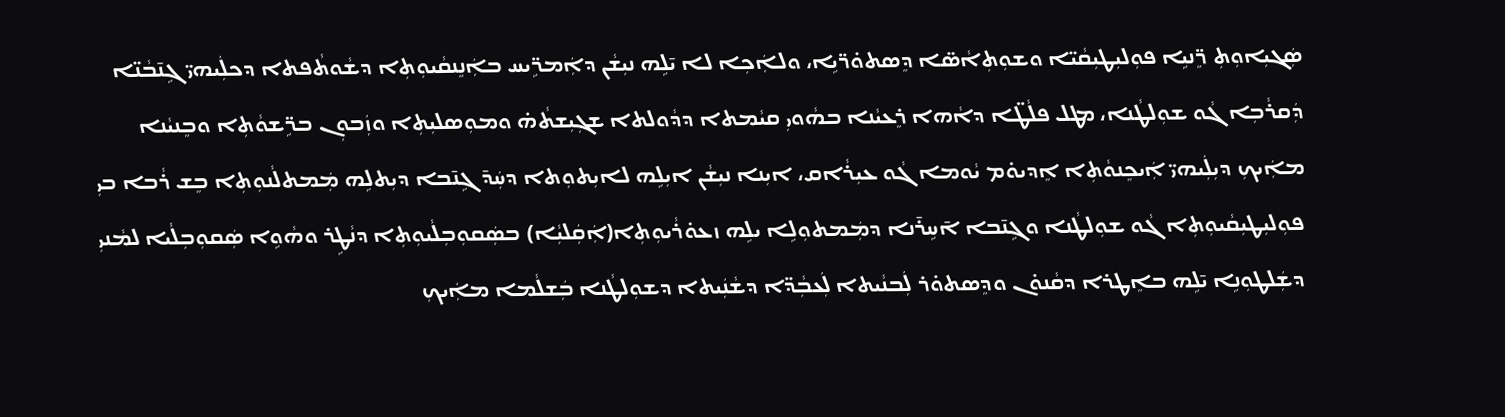ܣܲܓܝܼܐܘܼܬܼ ܪܸ̈ܢܝܹܐ ܦܘܼܠܝܼܛܝܼܩܵܝ̈ܐ ܘܫܘܼܬܼܐܵܣ̈ܐ ܕܸܣܬܘ̇ܪ̈ܝܹܐ، ܘܠܐܲܟܼܐ ܠܐ ܝ̄ܠܹܗ ܢܝܼܫܵܢ ܕܐܲܡܪܹ̈ܝܚ ܒܐܲܢܸܢܩܵܝܘܼܬܼܐ ܕܫܵܘܬܵܦܬܐ ܕܟܠܲܝܗܝ̈ ܓܹܢ̄ܒܵܢ̈ܐ ܕܲܩܪܵܒܼܐ ܓܵܘ ܫܘܼܠܛܵܢܐ، ܡܛܠ ܦܠܵܛ̈ܐ ܕܐܵܗܐ ܪܸܥܝܵܢܐ ܒܗܵܘܝܼ ܩܝܵܡܬܐ ܕܕܵܘܠܬܐ ܫܓܼܝܼܫܬܵܗ̇ ܘܡܘܼܣܠܝܼܬܼܐ ܘܙܲܒܘܼܢ ܒܪܹ̈ܫܘܵܬܼܐ ܘܒܸܢܝܵܢܐ ܡܐܲܝܟܼ ܕܝܼܠܲܝܗܝ̈ ܐܲܝܟܸܢܘܵܬܼܐ ܐܸܕܝܘ̇ܡ ܝܵܘܡܐ ܓܵܘ ܥܝܼܪܵܐܩ، ܐܝܼܢܐ ܢܝܼܫܵܢ ܐܝܼܠܹܗ ܠܐܝܼܬܘܼܬܐ ܕܚܲܕ̄ ܓܹܢ̄ܒܐ ܕܝܼܬܠܹܗ ܡܲܡܬܠܵܢܘܼܬܼܐ ܒܸܫ ܪܵܒܐ ܒܝܼ ܦܘܼܠܝܼܛܝܼܩܵܝܘܼܬܼܐ ܓܵܘ ܫܘܼܠܛܵܢܐ ܘܓܹܢ̄ܒܐ ܐ̄ܚܹܪ̄ܢܐ ܕܡܲܡܬܘܼܠܹܐ ܝܠܹܗ ܙܥܘ̇ܪܵܝܘܼܬܼܐ(ܐܲܩܲܠܝܼܵܐ) ܒܣܲܩܘܼܒܼܠܵܝܘܼܬܼܐ ܕܢܵܛܹܪ ܘܗܵܘܹܐ ܣܲܩܘܼܒܼܠܵܝܐ ܠܡܵܢܝܼ ܕܫܲܠܛܘܼܢܹܐ ܝ̄ܠܹܗ ܒܐܸܛܪܐ ܕܩܵܢܘ̇ܢ ܘܕܸܣܬܘ̇ܪ ܠܲܒܢܵܝܬܐ ܠܲܥܒܼܵܕ̈ܐ ܕܫܵܢܲܝܬܐ ܕܫܘܼܠܛܵܢܐ ܒܲܫܠܵܡܐ ܡܐܲܝܟܼ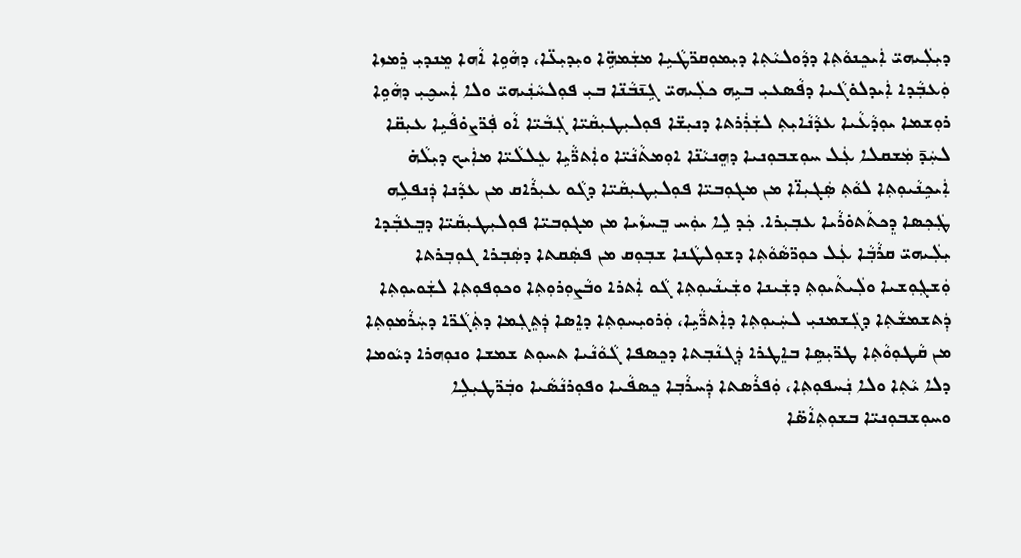ܕܝܼܠܲܝܗܝ̈ ܐܲܝܟܸܢܘܵܬܼܐ ܕܕܵܘܠܝܵܬܼܐ ܕܝܼܡܘܼܩܪ̈ܛܵܝܹܐ ܡܫܲܡܗܹ̈ܐ ܘܝܼܕܝܼܥ̈ܐ، ܕܗܵܘܹܐ ܐܵܗܐ ܡܸܢܕܝܼ ܪܸܡܙܐ ܘܲܥܒܼܵܕܐ ܐܲܝܕܠܘ̇ܓܵܝܐ ܕܦܵܣܥܝܼ ܒܝܹܗ ܟܠܲܝܗܝ̈ ܓܹܢ̄ܒܵܢ̈ܐ ܒܝܼ ܦܘܼܠܚܵܢܲܝܗܝ̈ ܘܠܐ ܐܲܚܟ̮ܝܼ ܕܗܵܘܹܐ ܪܘܼܫܡܐ ܝܘܼܕܵܥܵܝܐ ܥܕܵܢܵܐܝܼܬܼ ܠܫܲܪܲܪܬܐ ܕܢܝܼܫ̈ܐ ܦܘܼܠܝܼܛܝܼܩܵܝ̈ܐ ܓܲܒܵܝ̈ܐ ܐܵܘ ܦܲܪ̈ܨܘ̇ܦܵܝܹܐ ܥܝܼܩ̈ܐ ܠܚܲܕ̄ ܡܲܫܩܠܐ ܥܲܠ ܚܘܼܫܒܘܼܢܝܐ ܕܗܸܢܝܵܢ̈ܐ ܐܘܼܡܬܵܢܵܝ̈ܐ ܘܐܲܬܪ̈ܵܝܹܐ ܥܸܠܠܵܝ̈ܐ ܡܐܲܝܟ ܕܝܼܠܵܗ̇ ܐܲܝܟܹܢܵܝܘܼܬܼܐ ܠܘܵܬܼ ܣܲܓܝܼܐ̈ܐ ܡܢ ܡܓܘܼܒܝ̈ܐ ܦܘܼܠܝܼܛܝܼܩܵܝ̈ܐ ܕܓܵܘ ܥܝܼܪܵܐܩ ܡܢ ܥܕܵܢܐ ܕܲܢܦܠܹܗ ܛܲܟܼܣܐ ܕܸܟܬܵܬܘ̇ܪܵܝܐ ܥܒܼܝܼܪܐ. ܟܲܕ ܠܹܐ ܝܘܲܚ ܒܸܚܙܵܝܐ ܡܢ ܡܓܘܼܒܝ̈ܐ ܦܘܼܠܝܼܛܝܼܩܵܝ̈ܐ ܕܒܸܥܒܼܵܕܐ ܝܼܠܲܝܗܝ̈ ܩܪܵܒܼܵܐ ܥܲܠ ܟܘܼܪ̈ܣܵܘܵܬܼܐ ܕܫܘܼܠܛܵܢܐ ܫܒܼܘܼܩ ܡܢ ܦܣܲܩܬܐ ܕܣܲܒܼܪܐ ܓܘܼܒܼܪܬܐ ܘܲܫܓܼܘܼܫܝܐ ܘܠܲܝܬܵܝܘܼܬܼ ܕܫܲܝܢܐ ܘܫܲܝܢܵܝܘܼܬܼܐ ܓܵܘ ܐܲܬܪܐ ܘܒܵܨܘܼܪܘܼܬܼܐ ܘܟܘܼܦܘܼܬܼܐ ܠܫܲܘܝܘܼܬܼܐ ܕܲܬܫܡܫܵܬܼܐ ܕܓܲܫܡܢܝܼ ܠܚܲܝܘܼܬܼܐ ܕܐܲܬܪ̈ܵܝܹܐ، ܘܲܪܘܝܼܚܘܼܬܼܐ ܕܐܸܣܐ ܕܲܬܸܓܼܡܐ ܕܬܲܓܵܪ̈ܐ ܕܚܲܪܵܡܘܼܬܼܐ ܡܢ ܩܵܛܘܼܘܵܬܼܐ ܛܪ̈ܝܼܣܹܐ ܒܐܸܛܪܐ ܕܲܓܢܵܒܼܬܐ ܕܟܸܣܦܐ ܓܵܘܵܢܵܝܐ ܬܚܘܼܬ ܫܡܫܐ ܘܢܘܼܗܪܐ ܕܝܵܘܡܐ ܕܠܐ ܝܵܬܼܐ ܘܠܐ ܢܲܚܦܘܼܬܼܐ، ܘܲܦܪܵܣܬܐ ܕܲܚܪܵܒܼܐ ܟܸܣܦܵܝܐ ܘܦܘܼܪܢܵܣܵܝܐ ܘܒܲܪ̈ܛܝܼܠܹܐ ܘܚܘܼܫܒܘܼܢܝ̈ܐ ܒܫܘܼܬܼܐܵܣ̈ܐ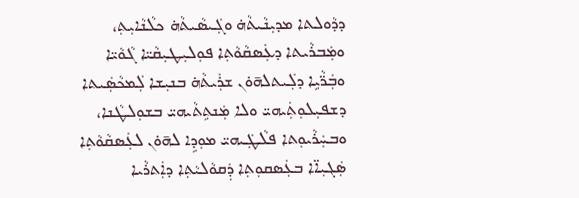ܕܕܵܘܠܬܐ ܡܕܝܼܢܵܝܬܵܗ̇ ܘܓܲܝܣܵܝܬܵܗ̇ ܟܠܵܢܵܐܝܼܬܼ، ܘܡܲܒܪܵܝܬܐ ܕܥܲܣܩܵܘܵܬܼܐ ܦܘܼܠܝܼܛܝܼܩܵܝ̈ܐ ܓܵܘܵܝ̈ܐ ܘܒܲܪ̈ܵܝܹܐ ܕܠܲܝܬܠܗ̄ܘ̇ܢ ܫܪܲܝܬܵܗ̇ ܒܢܝܼܫܐ ܠܲܡܟܵܣܲܝܬܐ ܕܫܦܝܼܠܘܼܬܲܝܗܝ̈ ܘܠܐ ܡܲܢܬܹܬܵܝܗܝ̈ ܒܫܘܼܠܛܵܢܐ، ܘܒܚܲܪܵܝܘܼܬܐ ܦܠܵܛܲܝܗܝ̈ ܡܘܼܕܹܐ ܠܗ̄ܘ̇ܢ ܠܥܲܣܩܵܘܵܬܼܐ ܣܲܓܝܼܐ̈ܐ ܒܥܲܣܩܘܼܬܼܐ ܕܲܩܘܵܠܝܵܬܼܐ ܕܐܲܬܪܵܝܐ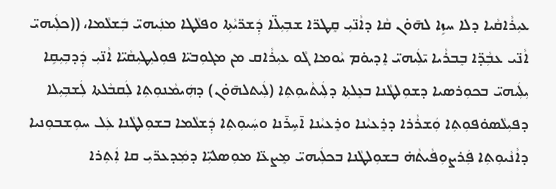ܥܝܼܪܵܐܩܵܝܐ ܕܠܐ ܚܙܹܐ ܠܗ̄ܘ̇ܢ ܩܵܐ ܕܐܵܢ̈ܝܼ ܩܸܛܪ̈ܐ ܫܒܼܝܼܠ̈ܐ ܕܲܫܪ̈ܝܵܬܼܐ ܘܦܠܵܛܐ ܡܢܲܝܗܝ̈ ܒܲܫܠܵܡܐ، ((ܟܠܲܝܗܝ̈ ܐܵܢ̈ܝ ܥܒܼܵܕ̈ܐ ܒܸܒܪܵܝܐ ܝ̄ܠܲܝܗܝ̈ ܐܸܕܝܘ̇ܡ ܝܵܘܡܐ ܓܵܘ ܥܝܼܪܵܐܩ ܡܢ ܡܓܘܼܒܝ̈ܐ ܦܘܼܠܝܼܛܝܼܩܵܝ̈ܐ ܐܵܢ̈ܝܼ ܕܲܕܒܼܝܼܩܹܐ ܝܼܠܲܝܗܝ̈ ܒܟܘܼܪܣܝܐ ܕܫܘܼܠܛܵܢܐ ܒܥܸܠܬܼܐ ܕܠܲܝܬܵܝܘܼܬܼܐ (ܠܲܝܬܠܗ̄ܘ̇ܢ) ܕܗܲܝܡܵܢܘܼܬܼܐ ܠܲܩܒܵܠܬܐ ܠܲܫܒܼܝܼܠܐ ܕܦܝܼܠܵܣܘ̇ܦܘܼܬܼܐ ܘܲܫܪܵܪܐ ܕܪܸܥܝܵܢܐ ܘܪܸܥܝܵܢܐ ܐ̄ܚܹܪ̄ܢܐ ܘܚܲܝܘܼܬܼܐ ܕܲܫܠܵܡܐ ܒܫܘܼܠܛܵܢܐ ܥܲܠ ܚܘܼܫܒܘܼܢܝܐ ܕܐܵܢܵܝܘܼܬܼܐ ܦܲܪܨܘܼܦܵܝܬܵܗ̇ ܒܫܘܼܠܛܵܢܐ ܒܟܠܲܝܗܝ̈ ܡܸܨܥ̈ܐ ܡܘܼܣܠܝܼ̈ܐ ܕܡܲܕܥܪ̈ܝܼ ܩܐ ܐܲܬܼܪܐ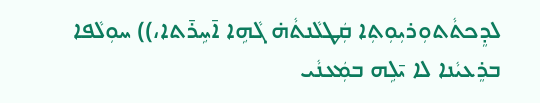ܠܕܸܟܬܵܬܘܼܪܝܼܘܼܬܼܐ ܩܲܛܠܵܢܬܵܗ̇ ܓܵܗܹܐ ܐ̄ܚܹܪ̄ܬܐ،)) ܚܘܼܠܵܦܐ ܒܪܸܥܝܵܢܐ ܠܐ ܝ̄ܠܹܗ ܒܡܲܥܢܵܝ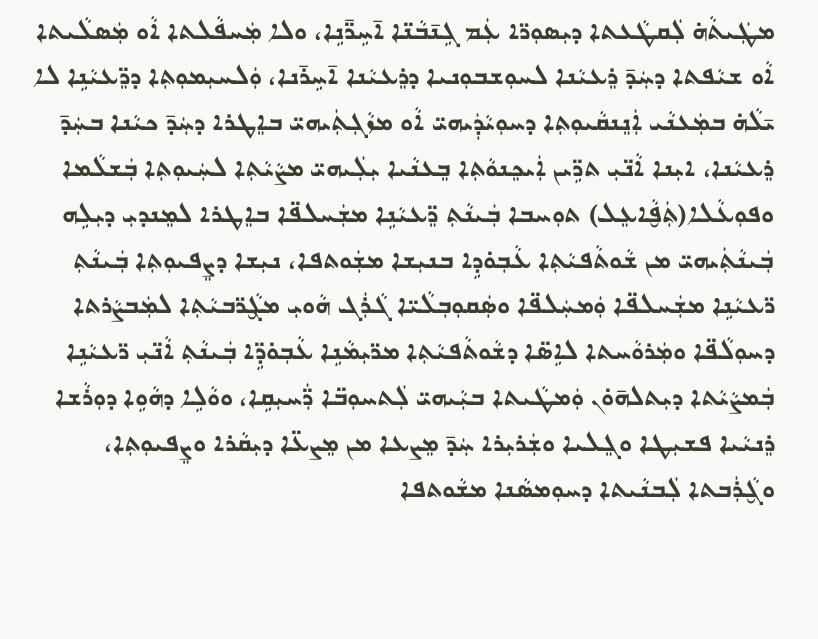ܡܛܲܝܬܵܗ̇ ܠܲܩܛܵܥܬܐ ܕܝܼܣܘܼܪ̈ܐ ܥܲܡ ܓܹܢ̄ܒܵܢ̈ܐ ܐ̄ܚܹܪ̈̄ܢܹܐ، ܘܠܐ ܡܲܚܦܵܠܬܐ ܐܵܘ ܡܲܣܠܵܝܬܐ ܐܵܘ ܫܝܵܦܬܐ ܕܚܲܕ̄ ܪܸܥܝܵܢܐ ܠܚܘܼܫܒܘܼܢܝܐ ܕܪܸܥܝܵܢܐ ܐ̄ܚܹܪ̄ܢܐ، ܘܲܠܚܝܼܡܘܼܬܼܐ ܕܪܸ̈ܥܝܵܢܹܐ ܠܐ ܝ̄ܠܵܗ̇ ܒܡܲܥܢܵܝ ܐܲܢܸܢܩܵܝܘܼܬܼܐ ܕܚܘܼܝܵܕܲܝܗܝ̈ ܐܵܘ ܡܙܵܓܼܬܲܝܗܝ̈ ܒܐܸܛܪܐ ܕܚܲܕ̄ ܟܝܵܢܐ ܒܚܲܕ̄ ܪܸܥܝܵܢܐ، ܐܝܼܢܐ ܐܵܢ̈ܝܼ ܬܪܹ̈ܝܢ ܐܲܝܟܸܢܘܵܬܼܐ ܒܸܥܢܵܝܐ ܝܼܠܲܝܗܝ̈ ܡܨܵܝܵܬܼܐ ܠܚܲܝܘܼܬܼܐ ܒܲܫܠܵܡܐ ܘܦܘܼܥܵܠܐ(ܬܲܦ̮ܵܐܥܸܠ) ܬܘܼܚܒܐ ܒܲܝܢܵܬܼ ܪܸ̈ܥܝܵܢܹܐ ܡܫܲܚܠܦ̈ܐ ܒܐܸܛܪܐ ܠܡܸܢܕܝܼ ܕܝܼܠܹܗ ܒܲܝܢܵܬܲܝܗܝ̈ ܡܢ ܫܵܘܬܵܦܝܵܬܼܐ ܥܵܒܼܘ̇ܕܹܐ ܒܢܝܼܫܐ ܡܫܲܘܬܦܐ، ܢܝܼܫܐ ܕܨܸܦܝܘܼܬܼܐ ܒܲܝܢܵܬܼ ܪ̈ܥܝܵܢܹܐ ܡܫܲܚܠܦ̈ܐ ܘܲܡܚܲܠܦ̈ܐ ܘܣܲܩܘܼܒܼܠܵܝ̈ܐ ܓܵܪܲܓ ܗܵܘܝܼ ܡܓ̮ܵܪ̈ܒܝܵܬܼܐ ܠܡܲܒܨܵܪܬܐ ܕܚܘܼܠܵܦ̈ܐ ܘܡܲܪܘܵܚܬܐ ܠܐܹܣ̈ܐ ܕܫܵܘܬܵܦܝܵܬܼܐ ܡܪ̈ܝܼܡܵܢܹܐ ܥܵܒܼܘ̇ܕܹ̈ܐ ܒܲܝܢܵܬܼ ܐܵܢ̈ܝܼ ܪ̈ܥܝܵܢܹܐ ܒܲܡܨܵܝܵܬܐ ܕܝܼܬܠܗ̄ܘ̇ܢ ܘܲܡܛܵܝܬܐ ܒܝܼܵܝܗܝ̈ ܠܲܬܚܘܼܒ̈ܐ ܪ̈ܲܚܝܼܩܹܐ، ܘܘܵܠܹܐ ܕܗܵܘܹܐ ܕܘܼܪܵܫܐ ܪܸܢܝܵܝܐ ܦܫܝܼܛܐ ܘܓܸܠܝܐ ܘܫܲܪܝܼܪܐ ܚܲܕ̄ ܡܸܨܥܐ ܡܢ ܡܸܨܥ̈ܐ ܕܝܼܩܵܪܐ ܘܨܸܦܝܘܼܬܼܐ، ܘܓ̮ܵܪܲܒܬܐ ܠܲܒܢܵܝܬܐ ܕܚܘܼܡܣܵܢܐ ܡܫܵܘܬܦܐ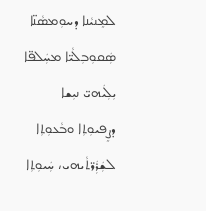ܠܡܸܢܝܵܢܐ ܕܚܘܼܡܣܵܢ̈ܐ ܣܲܩܘܼܒܼܠܵܝ̈ܐ ܡܚܲܠܦ̈ܐ ܝܼܠܲܝܗܝ̈ ܢܝܼܫܐ ܕܨܸܦܝܘܼܬܼܐ ܘܒܵܥܘܼܬܼܐ ܠܫܲܪܲܪ̈ܬܵܝܗܝ، ܚܲܝܘܼܬܼܐ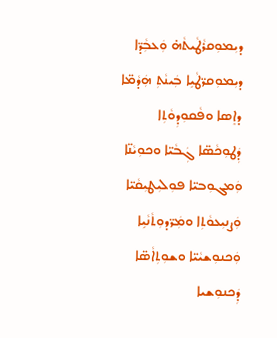ܕܝܼܡܘܼܩܪܵܛܵܝܬܵܗ̇ ܘܲܥܒܼܵܕ̈ܐ ܕܝܼܡܘܼܩܪ̈ܛܵܝܹܐ ܒܲܝܢܵܬܼ ܗܲܕܵܡ̈ܐ ܕܐܸܣܐ ܘܦܵܩܘܼܕܼܘܵܬܼܐ ܕܲܛܘܼܟܵܣ̈ܐ ܓܲܒܵܝ̈ܐ ܘܟܘܼܝܵܢ̈ܐ ܘܲܡܓܘܼܒܝ̈ܐ ܦܘܼܠܝܼܛܝܼܩܵܝ̈ܐ ܘܲܨܢܝܼܥܘܵܬܼܐ ܘܡܲܪ̈ܕܘܼܬܵܢܵܝܹܐ ܘܲܟܢܘܼܫܝܵܝ̈ܐ ܘܫܘܼܬܼܐܵܣ̈ܐ ܕܲܟܢܘܼܫܝܐ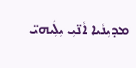ܡܕܝܼܢܵܝܐ ܐܵܢ̈ܝܼ ܝܼܠܲܝܗܝ̈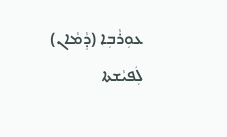ܥܘܼܪܵܒܼܐ (ܕܼܵܡܵܐܢ) ܠܲܦܝܵܫܬܐ